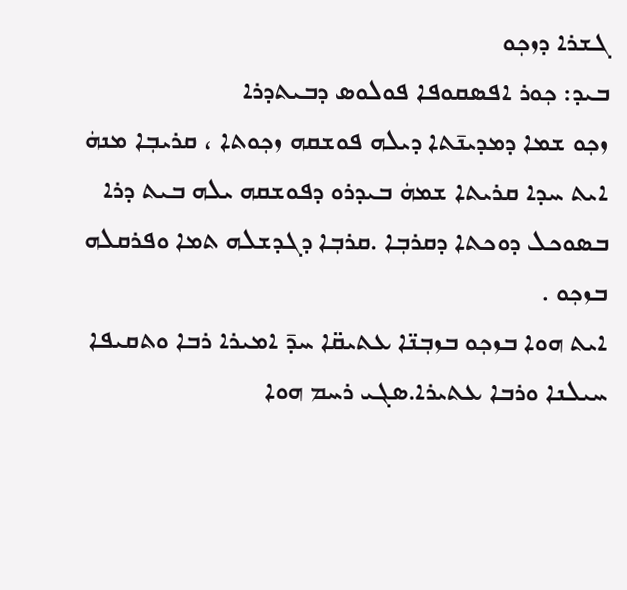ܓܫܪܐ ܕܙܟ݂ܘ
ܒܝܕ: ܟܼܘܪ ܐܦܣܩܘܦܐ ܦܘܠܘܣ ܕܒܝܬܕܪܐ
ܙܟܼܘ ܫܡܐ ܕܡܕܝܢ̄ܬܐ ܕܝܠܗ ܦܘܫܩܗ ܙܟܼܘܬܐ ، ܩܪܝܒܼܐ ܡܢܗܿ ܐܝܬ ܚܕܐ ܩܪܝܬܐ ܫܡܗܿ ܒܝܕܪܘ ܕܦܘܫܩܗ ܝܠܗ ܒܝܬ ܕܪܐ ܒܣܘܟܠ ܕܘܟܬܐ ܕܩܪܒܼܐ .ܩܪܒܼܐ ܕܓܕܫܠܗ ܬܡܐ ܘܦܪܩܠܗ ܒܙܟܼܘ .
ܐܝܬ ܗܘܐ ܒܙܟܼܘ ܒܙܒܼܢ̈ܐ ܥܬܝܩ̈ܐ ܚܕ̄ ܐܡܝܪܐ ܪܒܐ ܘܬܩܝܦܐ ܚܝܠܢܐ ܘܪܒܐ ܥܬܝܪܐ.ܣܓܝ ܪܚܡ ܗܘܐ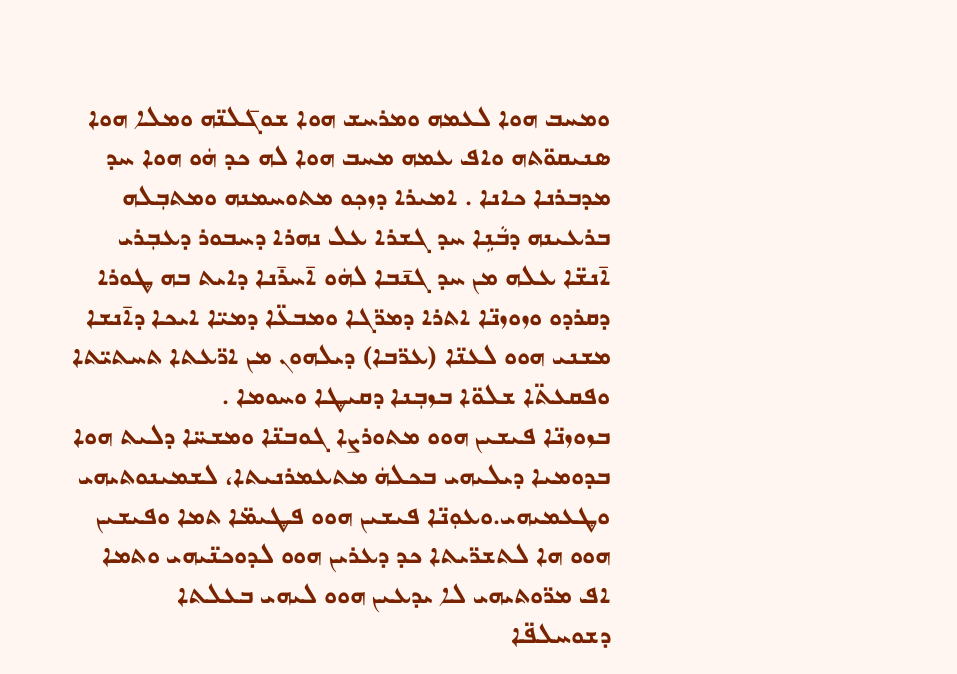ܘܡܚܒ ܗܘܐ ܠܥܡܗ ܘܡܪܚܫ ܗܘܐ ܫܘܓ̄ܠܢ̈ܗ ܘܡܠܐ ܗܘܐ ܣܢܝܩܘ̈ܬܗ ܘܐܦ ܥܡܗ ܡܚܒ ܗܘܐ ܠܗ ܟܕ ܗܿܘ ܗܘܐ ܚܕ ܡܕܒܪܢܐ ܟܐܢܐ . ܐܡܝܪܐ ܕܙܟܼܘ ܡܬܘܚܡܢܗ ܘܡܬܒܼܠܗ ܒܪܥܝܢܗ ܕܒܵܢܹܐ ܚܕ ܓܫܪܐ ܥܠ ܢܗܪܐ ܕܚܒܘܪ ܕܥܒܼܪܝ ܐ̄ܢܫ̈ܐ ܥܠܗ ܡܢ ܚܕ ܓܢ̄ܒܐ ܠܗܿܘ ܐ̄ܚܪ̄ܢܐ ܕܐܝܬ ܒܗ ܜܘܪܐ ܕܩܪܕܘ ܘܙܘܙܢ̈ܐ ܐܬܪܐ ܕܡܪ̈ܓܐ ܘܡܒܥ̈ܐ ܕܡܝ̈ܐ ܐܝܟܐ ܕܐ̄ܢܫܐ ܡܫܢܝ ܗܘܘ ܠܥܢ̈ܐ (ܥܪ̈ܒܐ) ܕܝܠܗܘܢ ܡܢ ܐܪ̈ܥܬܐ ܬܚܬܝ̈ܬܐ ܘܦܩܥܬ̈ܐ ܫܠܘ̈ܐ ܒܙܒܼܢܐ ܕܩܝܜܐ ܘܚܘܡܐ .
ܒܙܘܙܢ̈ܐ ܦܝܫܝܢ ܗܘܘ ܡܬܘܪܨܐ ܓܘܒܢ̈ܐ ܘܡܫܚ̈ܐ ܕܠܝܬ ܗܘܐ ܒܕܘܡܝܐ ܕܝܠܝܗܝ ܒܟܠܗܿ ܡܬܥܡܪܢܝܬܐ، ܠܫܡܝܢܘܬܝܗܝ ܘܜܥܡܝܗܝ.ܘܥܘܼܢ̈ܐ ܦܝܫܝܢ ܗܘܘ ܦܜܝܡ̈ܐ ܬܡܐ ܘܦܝܫܝܢ ܗܘܘ ܗܐ ܠܬܫܪ̈ܝܬܐ ܟܕ ܕܥܪܝܢ ܗܘܘ ܠܕܘܟܢ̈ܝܗܝ ܘܬܡܐ ܐܦ ܡܪ̈ܘܬܝܗܝ ܠܐ ܝܕܥܝܢ ܗܘܘ ܠܝܗܝ ܒܥܠܬܐ ܕܫܘܚܠܦ̈ܐ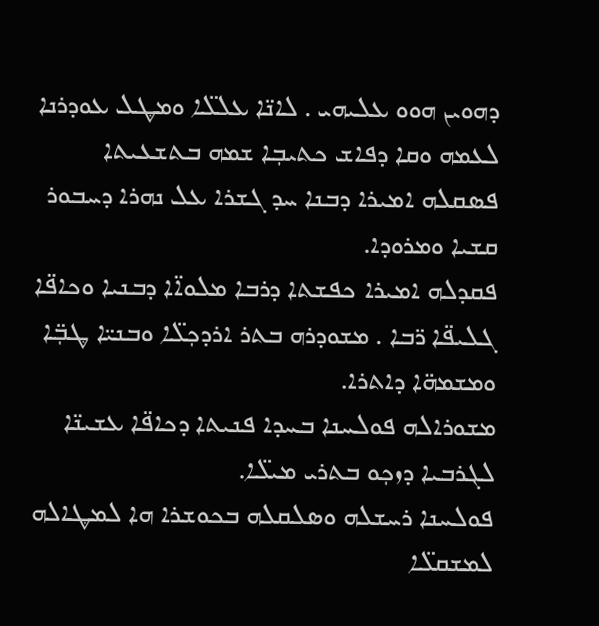ܕܗܘܝܢ ܗܘܘ ܥܠܝܗܝ . ܠܐܢ̈ܐ ܥܠܠ̈ܐ ܘܡܜܠ ܥܘܕܪܢܐ ܠܥܡܗ ܘܩܐ ܕܦܐܫ ܟܬܝܒܼܐ ܫܡܗ ܒܬܫܥܝܬܐ ܦܣܩܠܗ ܐܡܝܪܐ ܕܒܢܐ ܚܕ ܓܫܪܐ ܥܠ ܢܗܪܐ ܕܚܒܘܪ ܩܫܝܐ ܘܡܪܘܕܐ.
ܦܩܕܠܗ ܐܡܝܪܐ ܟܦܫܬܐ ܕܪܒܐ ܡܠܘܐ̈ܐ ܕܒܢܝܐ ܘܟܐܦ̈ܐ ܓܠܝܦ̈ܐ ܪ̈ܒܐ . ܡܫܘܕܪܗ ܒܬܪ ܐܪܕܟܼܠ̈ܐ ܘܒܢܝ̈ܐ ܜܒܼ̈ܐ ܘܡܫܡܗ̈ܐ ܕܐܬܪܐ.
ܡܫܘܪܐܠܗ ܦܘܠܚܢܐ ܒܚܕܐ ܦܢܝܬܐ ܕܟܐܦ̈ܐ ܥܫܝܢ̈ܐ ܠܓܪܒܝܐ ܕܙܟܼܘ ܒܬܪܝ ܡܝܠ̈ܐ.
ܦܘܠܚܢܐ ܪܚܫܠܗ ܘܣܠܩܠܗ ܒܟܘܫܪܐ ܗܐ ܠܡܜܐܠܗ ܠܡܫܩܠ̈ܐ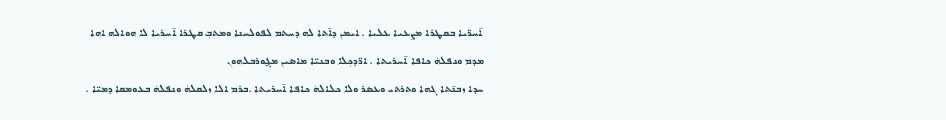ܐ̄ܚܪ̈ܝܐ ܒܩܜܪܐ ܡܨܥܝܐ ܥܠܝܐ . ܐܝܡܢ ܕܐ̄ܬܐ ܠܗ ܕܚܬܡ ܠܦܘܠܚܢܐ ܘܡܬܒܼ ܩܜܪܐ ܐ̄ܚܪܝܐ ܠܐ ܗܘܐܠܗ ܐܗܐ ܡܕܡ ܘܢܦܠܗܿ ܟܐܦܐ ܐ̄ܚܪܝܬܐ . ܐܪ̈ܕܟܼܠܐ ܘܒܢܝ̈ܐ ܡܐܣܝܢ ܡܓ̮ܘܪܒܠܗܘܢ
ܚܕܐ ܙܒܢ̄ܬܐ ܓܗܐ ܘܬܪܬܝ ܘܥܣܪ ܘܠܐ ܟܠܐܠܗܿ ܟܐܦܐ ܐ̄ܚܪܝܬܐ .ܒܪܡ ܐܠܐ ܙܠܩܠܗܿ ܘܢܦܠܗܿ ܒܥܘܡܩܐ ܕܡܝ̈ܐ .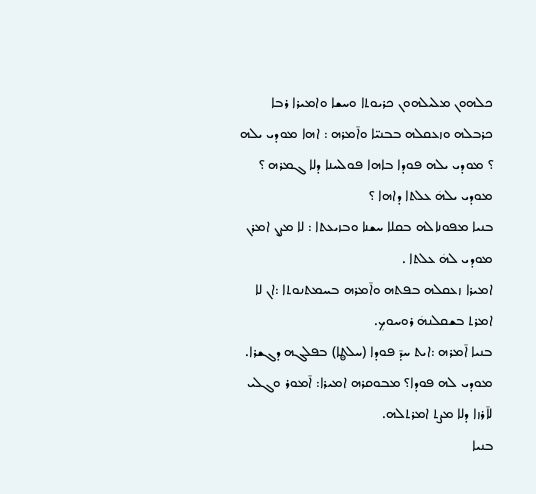ܟܠܗܘܢ ܡܠܝܠܗܘܢ ܟܪܝܘܬܐ ܘܚܫܐ ܘܐܡܝܪܐ ܪܒܐ ܟܪܒܠܗ ܘܙܥܩܠܗ ܒܒܢܝ̈ܐ ܘܐ̄ܡܪܗ : ܐܗܐ ܡܘܕܝ ܝܠܗ ؟ ܡܘܕܝ ܝܠܗ ܦܘܕܐ ܒܐܗܐ ܦܘܠܚܢܐ ܕܠܐ ܓܡܪܗ ؟ ܡܘܕܝ ܝܠܗܿ ܥܠܬܐ ܕܐܗܐ ؟
ܒܢܝܐ ܡܦܘܢܐܠܗ ܒܩܠܐ ܚܫܢܐ ܘܒܙܝܥܬܐ : ܠܐ ܡܨܢ ܐܡܪܢ ܡܘܕܝ ܠܗܿ ܥܠܬܐ .
ܐܡܝܪܐ ܙܥܩܠܗ ܒܦܬܗ ܘܐ̄ܡܪܗ ܒܚܡܬܢܘܬܐ :ܐܢ ܠܐ ܐܡܪܬ ܒܫܩܠܢܗܿ ܪܘܚܘܟܼ.
ܒܢܝܐ ܐ̄ܡܪܗ :ܐܝܬ ܚܕ̄ ܦܘܕܐ (ܚܠܜܐ) ܒܦܠܓܗ ܕܓܫܪܐ. ܡܘܕܝ ܠܗ ܦܘܕܐ؟ ܡܒܘܩܪܗ ܐܡܝܪܐ: ܐ̄ܡܘܪ ܘܓܠܝ ܠܐ̄ܪܙܐ ܕܠܐ ܡܨܬ ܐܡܪܬܠܗ.
ܒܢܝܐ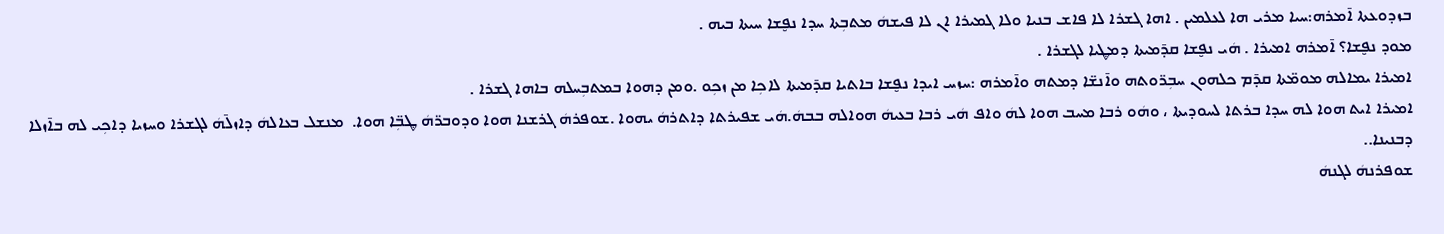ܒܙܕܘܥܬܐ ܐ̄ܡܪܗ:ܚܝܐ ܡܪܝ ܗܐ ܠܥܠܡܝܢ . ܐܗܐ ܓܫܪܐ ܠܐ ܦܐܫ ܒܢܝܐ ܘܠܐ ܓܡܝܪܐ ܐܢ ܠܐ ܦܝܫܗܿ ܡܬܒܼܬܐ ܚܕܐ ܢܦ̮ܫܐ ܚܝܬܐ ܒܝܗ .
ܡܘܕ ܢܦ̮ܫܐ؟ ܐ̄ܡܪܗ ܐܡܝܪܐ . ܗܿܝ ܢܦ̮ܫܐ ܩܕ̄ܡܝܬܐ ܕܡܜܝܐ ܠܓܫܪܐ .
ܐܡܝܪܐ ܝܡܐܠܗ ܡܘܡ̈ܬܐ ܩܕ̄ܡ ܟܠܗܘܢ ܚܒܼܪ̈ܘܬܗ ܘܐ̄ܢܫ̈ܐ ܕܡܬܗ ܘܐ̄ܡܪܗ :ܚܙܚ ܐܝܕܐ ܢܦ̮ܫܐ ܒܐܬܝܐ ܩܕ̄ܡܝܬܐ ܠܐܟܼܐ ܡܢ ܙܟܼܘ .ܘܡܢ ܕܗܘܐ ܒܡܬܒܼܚܠܗ ܒܐܗܐ ܓܫܪܐ .
ܐܡܝܪܐ ܐܝܬ ܗܘܐ ܠܗ ܚܕܐ ܒܪܬܐ ܠܚܘܕܝܬܐ ، ܘܗܿܘ ܪܒܐ ܡܚܒ ܗܘܐ ܠܗܿ ܘܐܦ ܗܿܝ ܪܒܐ ܒܥܝܗܿ ܗܘܐܠܗ ܒܒܗܿ.ܗܿܝ ܫܦܝܪܬܐ ܕܐܬܪܗܿ ܝܗܘܐ .ܫܘܦܪܗܿ ܓܪܫܢܐ ܗܘܐ ܘܕܘܒܪ̈ܗܿ ܜܒܼ̈ܐ ܗܘܐ.  ܡܢܫܠ ܒܥܐܠܗܿ ܕܐܙܠ̄ܗܿ ܠܓܫܪܐ ܘܚܙܝܐ ܕܐܟܼܝ ܠܗ ܒܐ̄ܙܠܐ ܕܒܢܝܢܐ..
ܫܘܦܪܢܗܿ ܠܓܢܗܿ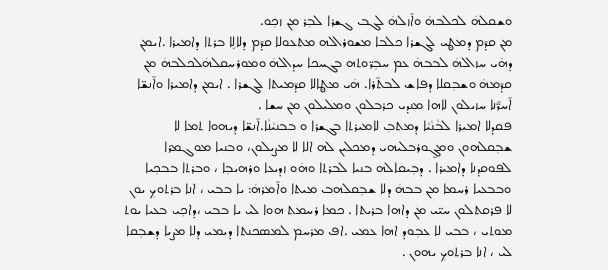ܘܫܩܠܗܿ ܠܟܠܒܗܿ ܘܐ̄ܙܠܗܿ ܠܓܒ ܓܫܪܐ ܠܒܼܪ ܡܢ ܙܟܼܘ.
ܡܢ ܩܕ̄ܡ ܕܡܜܝ ܠܓܫܪܐ ܟܠܒܐ ܡܫܘܪܐܠܗ ܡܬܥܘܠܐ ܩܕ̄ܡ ܕܠܐܠܹܐ ܒܪܬܐ ܕܐܡܝܪܐ .ܐܝܡܢ ܕܗܿܝ ܚܙܐܠܗܿ ܠܒܒܗܿ ܥܡ ܚܒܼܪ̈ܘܬܗ ܒܓܚܟܐ ܚܕܐܠܗܿ ܘܡܘܪܚܩܠܗܿܠܟܠܒܗܿ ܡܢ ܩܕ̄ܡܗܿ ܘܫܒܼܩܠܐ ܕܦܐܫ ܠܒܬ̄ܪܐ. ܗܿܝ ܡܜܐܠܐ ܩܕ̄ܡܝܬܐ ܠܓܫܪܐ . ܐܝܡܢ ܕܐܡܝܪܐ ܘܐ̄ܢܫ̈ܐ ܐ̄ܚܪ̈̄ܢܐ ܚܙܝܠܘܢ ܠܐܗܐ ܡܢܕܝ ܟܪܒܠܘܢ ܘܡܠܝܠܘܢ ܡܢ ܚܫܐ .
ܦܩܕܠܐ ܐܡܝܪܐ ܠܒܵܢܵܝܵܐ ܕܡܬܒܼ ܠܐܡܝܪܬܐ ܒܓܫܪܐ ܘ ܒܒܢܝܵܢܵܐ.ܐ̄ܢܫ̈ܐ ܕܝܗܘܐ ܬܡܐ ܠܐ ܫܒܼܩܠܗܘܢ ܘܡܓ̮ܘܪܒܠܝܗܝ ܕܡܟܠܝܢ ܠܗ ܐܠܐ ܠܐ ܡܨܝܠܘܢ، ܘܒܢܝܐ ܡܘܓܡܪܐ ܠܦܘܩܕܢܐ ܕܐܡܝܪܐ . ܕܒܼܝܩܐܠܗ ܒܢܝܐ ܠܒܪܬܐ ܘܗܿܘ ܙܕܝܥܐ ܘܪܗܝܒܼܐ ، ܘܒܪܬܐ ܒܒܟܼܝܐ ܘܒܒܥܝܐ ܪܚܡܐ ܡܢ ܒܒܗܿ ܕܠܐ ܫܒܼܩܠܗܒ ܡܝܬܐ ܘܐ̄ܡܪܗܿ: ܝܐ ܒܒܝ ، ܐܢܐ ܒܪܬܘܟܼ ܝܘܢ
ܠܐ ܦܪܩܬܠܘܢ ܚܝ̈ܝ ܡܢ ܕܐܗܐ ܒܪܝܬܐ . ܟܡܐ ܪܚܡܬ ܗܘܐ ܠܝ ܝܐ ܒܒܝ ،ܕܐܟܼܝ ܒܥܝܐ ܝܘܬ ܡܘܬܝ ، ܒܒܝ ܠܐ ܥܒܼܘܕ ܐܗܐ ܥܡܝ .ܐܦ ܡܪܚܡ ܠܡܣܟܢܬܐ ܕܝܡܝ ܕܠܐ ܡܨܝܐ ܕܫܒܼܩܐ ܠܝ ، ܐܢܐ ܒܪܬܘܟܼ ܝܗܘܢ .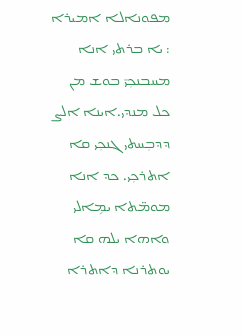ܡܦܘܢܐܠܐ ܐܡܝܪܐ : ܝܐ ܒܪܬܝ ܐܢܐ ܡܚܒܢܟܼܝ̄ ܒܘܫ ܡܢ ܟܠ ܡܢܕܝ.ܐܝܢܐ ܐܠܨ ܕܕܒܼܚܬܝ ܓܢܟܼܝ ܩܐ ܐܬܪܟܼܝ. ܟܕ ܐܢܐ ܡܘܡ̈ܬܐ ܝܡܹܐܠܝ ܘܐܗܐ ܝܠܗ ܩܐ ܝܘܬܪܢܐ ܕܐܬܪܐ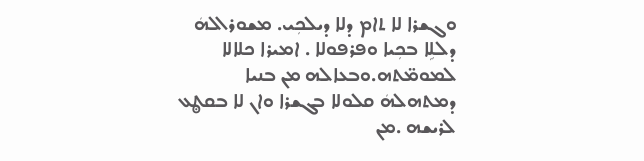ܘܓܫܪܐ ܠܐ ܬܐܡ ܕܠܐ ܕܝܠܟܼܝ. ܡܫܘܪܐܠܗܿ ܕܠܠܹܐ ܒܟܼܝܐ ܘܦܪܦܘܠܐ . ܐܡܝܪܐ ܟܠܐܠܐ ܠܡܘܡ̈ܬܗ.ܘܒܥܐܠܗ ܡܢ ܒܢܝܐ ܕܡܬܗܠܗܿ ܩܠܘܠܐ ܒܓܫܪܐ ܘܐܢ ܠܐ ܒܩܜܥ ܠܪܝܫܗ .ܡܢ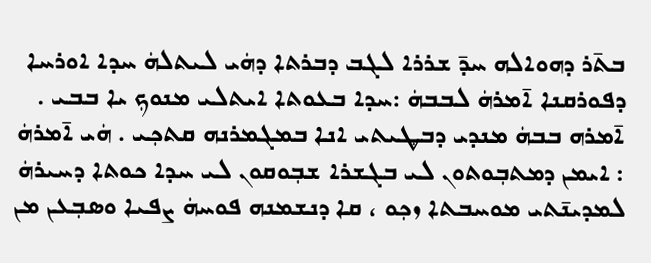ܒܬ̄ܪ ܕܗܘܐܠܗ ܚܕ̄ ܫܪܪܐ ܠܓܒ ܕܒܪܬܐ ܕܗܿܝ ܠܝܬܠܗܿ ܚܕܐ ܐܘܪܚܐ ܕܦܘܪܩܢܐ ܐ̄ܡܪܗܿ ܠܒܒܗܿ :ܚܕܐ ܒܥܘܬܐ ܐܝܬܠܝ ܡܢܘܟܼ ܝܐ ܒܒܝ . ܐ̄ܡܪܗ ܒܒܗܿ ܡܢܕܝ ܕܒܜܝܬܝ ܐܢܐ ܒܡܓܡܪܢܗ ܩܬܟܼܝ . ܗܿܝ ܐ̄ܡܪܗܿ : ܐܝܡܢ ܕܡܬܒܼܘܬܘܢ ܠܝ ܒܓܫܪܐ ܫܒܼܘܩܘܢ ܠܝ ܚܕܐ ܟܘܬܐ ܕܚܝܪܗܿ ܠܡܕܝܢ̄ܬܝ ܡܘܚܒܬܐ ܙܟܼܘ ، ܩܐ ܕܢܫܡܢܗ ܦܘܚܗܿ ܨܦܝܐ ܘܣܒܼܥܢ ܡܢ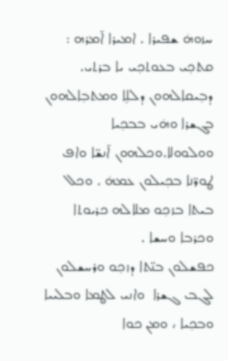ܚܙܘܗܿ ܫܦܝܪܐ . ܐܡܝܪܐ ܐ̄ܡܪܗ : ܩܬܟܼܝ ܒܥܘܬܟܼܝ ܝܐ ܒܪܬܝ.
ܕܒܼܝܩܐܠܗܘܢ ܕܠܠܹܐ ܘܡܬܒܼܐܠܗܘܢ ܒܓܫܪܐ ܘܗܿܝ ܒܒܟܼܝܐ ܘܘܠܘܘܠܐ.ܘܟܠܗܘܢ ܐ̄ܢܫ̈ܐ ܘܐܦ ܜܘܪ̈ܢܐ ܒܟܼܝܠܘܢ ܥܡܗܿ . ܘܟܠ ܒܝܬܐ ܒܙܟܼܘ ܡܠܐܠܗ ܟܪܝܘܬܐ ܘܟܪܒܐ ܘܚܫܐ .
ܟܦܫܠܘܢ ܒܢ̈ܬܐ ܕܙܟܼܘ ܘܪܚܫܠܘܢ ܠܓܒ ܓܫܪܐ  ܘܐܢܝ ܠܜܡܐ ܘܒܠܝܝܐ ܘܒܟܼܝܐ ، ܘܡܢ ܟܘܐ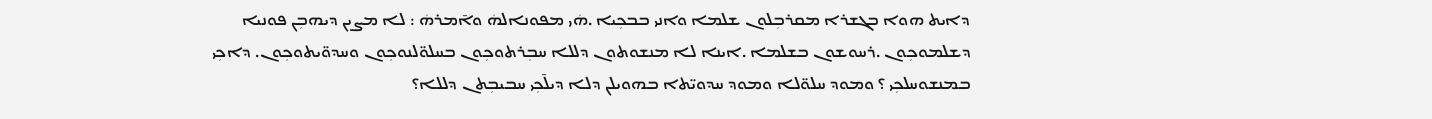ܕܐܝܬ ܗܘܐ ܒܓܫܪܐ ܡܩܪܒܼܠܘܢ ܫܠܡܐ ܘܐܢܝ ܒܒܟܼܝܐ .ܗܿܝ ܡܦܘܢܐܠܗܿ ܘܐ̄ܡܪܗܿ : ܠܐ ܡܨܝܢ ܕܝܗܒܼܢ ܦܘܢܝܐ ܕܫܠܡܘܟܼܘܢ .ܪܚܘܫܘܢ ܒܫܠܡܐ .ܐܝܢܐ ܠܐ ܡܢܫܘܬܘܢ ܕܠܠܐ ܚܒܼܪܬܘܟܼܘܢ ܒܚܠܘ̈ܠܢܘܟܼܘܢ ܘܚܕܘ̈ܝܬܘܟܼܘܢ. ܕܐܟܼܝ ܒܡܢܫܘܚܠܟܼܝ ؟ ܘܡܘܕ ܚܠܘ̈ܠܐ ܘܡܘܕ ܚܕܘܝ̈ܬܐ ܒܗܘܝܠܢ ܕܠܐ ܕܝܠ̄ܟܼܝ ܚܒܝܒܼܬܢ ܕܠܠܐ؟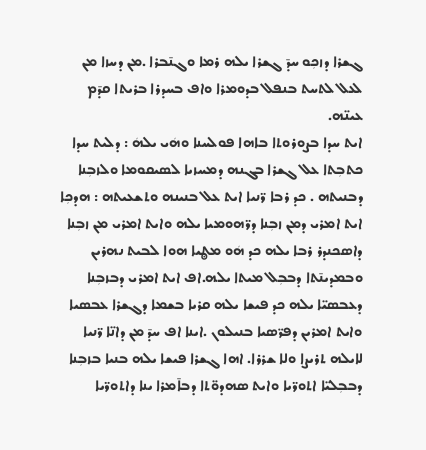ܓܫܪܐ ܕܙܟܼܘ ܚܕ̄ ܓܫܪܐ ܝܠܗ ܪܡܐ ܘܓܢ̄ܒܪܐ .ܡܢ ܕܚܙܐ ܡܢ ܠܥܠ ܠܬܚܬ ܒܢܦܠ ܒܕܘܡܪܐ ܘܐܦ ܒܚܕܪܐ ܒܪܝܬܐ ܩܕ̄ܡ ܥܝܢ̈ܗ.
ܐܝܬ ܚܕܐ ܒܨܘܪܘܬܐ ܒܐܗܐ ܦܘܠܚܢܐ ܘܗܿܝ ܝܠܗܿ : ܕܠܝܬ ܚܕܐ ܟܬܒܼܬܐ ܥܠ ܓܫܪܐ ܒܓܢܗ ܕܡܚܙܝܐ ܠܣܝܩܘܡܐ ܘܠܙܒܼܢܐ ܕܒܢܝܬܗ . ܟܕ ܪܒܐ ܪ̈ܢܝܐ ܐܝܬ ܥܠ ܒܢܝܢܗ ܘܬܫܥܝܬܗ : ܗܕܟܼܐ ܐܝܬ ܐܡܪܝ ܕܡܢ ܙܒܼܢܐ ܕܪ̈ܗܘܡܝܐ ܝܠܗ ܘܐܝܬ ܐܡܪܝ ܡܢ ܙܒܼܢܐ ܕܐܣܟܢܕܪ ܪܒܐ ܝܠܗ ܟܕ ܗܿܘ ܡܜܝܐ ܗܘܐ ܠܒܝܬ ܢܗܪܝܢ ܘܒܡܕܝܢ̄ܬܐ ܕܒܒܼܠ ܡܝܬܐ ܝܠܗ.ܐܦ ܐܝܬ ܐܡܪܝ ܕܒܙܒܼܢܐ ܕܥܒܣܝ̈ܐ ܝܠܗ ܟܕ ܦܝܫܐ ܝܠܗ ܩܪܝܐ ܒܫܡܐ ܕܓܫܪܐ ܥܒܣܝܐ ܘܐܝܬ ܐܡܪܝܢ ܕܦܪ̈ܣܝܐ ܒܢܝܠܘܢ .ܐܝܢܐ ܐܦ ܚܕ̄ ܡܢ ܕܐܢ̈ܐ ܪ̈ܢܝܐ ܠܐܝܠܗ ܬܪܝܨܐ ܘܠܐ ܫܪܪܐ. ܐܗܐ ܓܫܪܐ ܦܝܫܐ ܝܠܗ ܒܢܝܐ ܒܙܒܼܢܐ ܕܒܒܼܠܝ̈ܐ ܐܬܘܪ̈ܝܐ ܘܐܝܬ ܣܗܕܘ̈ܬܐ ܕܒܐ̄ܡܪܐ ܝܢܐ ܕܐܬܘܪ̈ܝܐ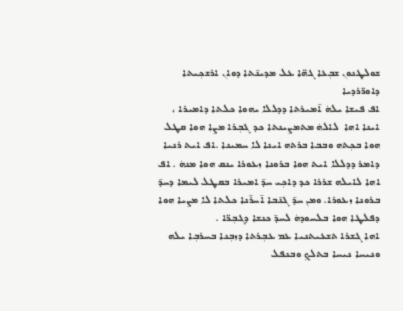ܫܘܠܜܢܘܢ ܫܒܼܥܐ ܓܗ̈ܐ ܥܠ ܡܕܝܢ̄ܬܐ ܕܘܐܢ ܐܪܫܟܼܝܬܐ ܕܐܘܪ̈ܪܕܝܐ
ܐܦ ܦܝܫܐ ܝܠܗܿ ܐ̄ܡܝܪܬܐ ܕܕܠܠܐ ܝܗܘܐ ܟܠܬܐ ܕܐܡܝܪܐ ، ܐܝܢܐ ܐܗܐ  ܠܐܠܗܿ ܡܬܡܨܝܢܬܐ ܟܕ ܓܒܼܪܐ ܡܨܐ ܗܘܐ ܩܜܠ ܗܘܐ ܒܟܼܬܗ ܘܒܒܐ ܒܪܬܗ ܐܝܢܐ ܠܐ ܚܡܝܢܐ .ܐܦ ܐܝܬ ܪܢܝܐ ܕܐܡܪ ܕܕܠܠܐ ܐܝܬ ܗܘܐ ܒܪܘܢܐ ܙܥܘܪܐ ܝܢܩ ܗܘܐ ܡܢܗܿ . ܐܦ ܐܗܐ ܠܐܝܠܗ ܫܪܪܐ ܟܕ ܕܐܟܼܝ ܚܕ̄ ܐܡܝܪܐ ܒܩܜܠ ܠܝܡܐ ܕܚܕ̄ ܒܪܘܢܐ ܙܥܘܪܐ. ܘܡܢ ܚܕ̄ ܓܢ̄ܒܐ ܐ̄ܚܪ̄ܢܐ ܟܠܬܐ ܠܐ ܡܨܝܐ ܗܘܐ ܕܦܠܜܐ ܗܘܐ ܒܠܚܘܕܗܿ ܠܚܕ̄ ܟܢܫܐ ܕܓܒܼܪ̈ܐ .
ܐܗܐ ܓܫܪܐ ܬܫܥܝܬܢܝܐ ܥܡ ܥܒܼܪܬܐ ܕܙܒܼܢܐ ܒܚܪܒܼܐ ܝܠܗ ܘܢܝܚܐ ܢܝܚܐ ܒܬܠܟܼ ܘܒܢܦܠ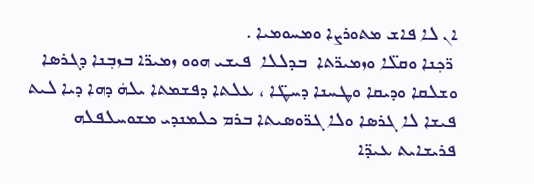ܐܢ ܠܐ ܦܐܫ ܡܬܘܪܨܐ ܘܡܚܘܡܝܐ .
 ܪ̈ܟܼܢܐ ܘܩܠ̈ܐ ܘܙܡܝܪ̈ܬܐ  ܒܕܠܠܐ  ܦܝܫܝ ܗܘܘ ܙܡܝܪ̈ܐ ܒܙܒܼܢܐ ܕܓܪܣܐ ܘܫܠܩܐ ܘܕܝܩܐ ܘܜܚܢܐ ܕܚܜ̈ܐ ، ܥܠܬܐ ܕܦܫܡܬܐ ܝܠܗܿ ܕܗܐ ܕܝܐ ܠܝܬ ܦܝܫܐ ܠܐ ܓܪܣܐ ܘܠܐ ܓܪ̈ܘܣܝܬܐ ܒܪܡ ܟܠܡܢܕܝ ܡܫܘܚܠܦܠܗ ܦܪܝܫܐܝܬ ܥܝܕ̈ܐ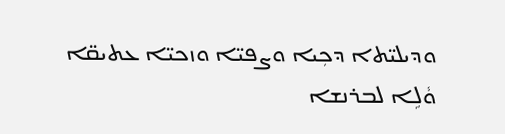ܘܕܝܠܝ̈ܬܐ ܕܟܼܝܐ ܘܨܦܝ̈ܐ ܘܙܟܝ̈ܐ ܥܬܝܩ̈ܐ
ܘܵܠܹܐ ܠܒܪܢܫܐ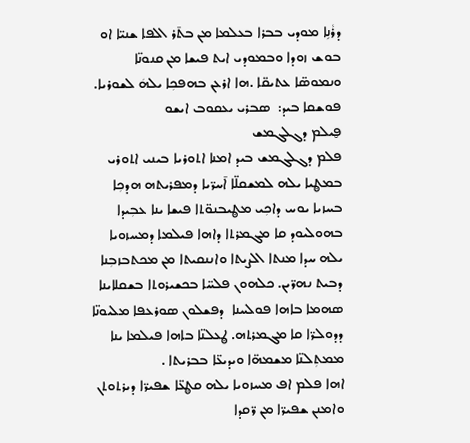ܕܪܵܢܹܐ ܡܘܕܝ ܒܒܪܐ ܒܥܠܡܐ ܡܢ ܒܬ̄ܪ ܐܠܦܐ ܫܢܝ̈ܐ ܐܘ ܒܘܫ ܙܘܕܐ ܘܒܡܘܕܝ ܐܝܬ ܦܝܫܐ ܡܢ ܩܢܘܢ̈ܐ ܘܢܡܘܣ̈ܐ ܥܬܝܩ̈ܐ .ܗܐ ܐܪܥܢ ܒܗܦܟܼܐ ܝܠܗܿ ܠܫܘܪܝܐ.
ܦܘܫܩܐ ܒܝܕ:  ܣܒܪܝ ܝܥܩܘܒ ܐܝܫܘ
ܦ̮ܝܠܡ ܕܓܠܓܡܫ
ܦܠܡ ܕܓܠܓܡܫ ܒܝܕ ܐܡܢܐ ܐܬܘܪܝܐ ܒܝܢܝ ܐܬܘܪܝ ܒܡܜܝܐ ܝܠܗ ܠܡܫܩܠ̈ܐ ܐ̄ܚܪ̈ܝܐ ܕܡܦܪܝܬܗ ܗܕܟܼܐ ܒܚܙܝܐ ܝܘܚ ܕܐܟܼܝ ܡܜܝܒܢܘ̈ܬܐ ܦܝܫܐ ܝܢܐ ܥܒܼܝܕܐ ܒܗܘܠܝܘܕ ܩܐ ܡܓܡܪܬܐ ܕܐܗܐ ܦܝܠܡܐ ܕܡܚܙܘܝܐ ܝܠܗ ܚܕܐ ܡܢܬܐ ܐܠܨܝܬܐ ܘܐܢܢܩܝܬܐ ܡܢ ܡܟܬܒܙܒܼܢܐ ܕܒܝܬ ܢܗܪ̈ܝܢ. ܟܠܗܘܢ ܦܠܚ̈ܐ ܒܟܫܝܪܘܬܐ ܒܫܩܠܐܝܢܐ ܣܗܡܐ ܒܐܗܐ ܦܘܠܚܢܐ  ܕܦܫܠܘܢ ܣܘܪܥܦܐ ܡܠܝܘܢ̈ܐ ܕܕܘܠܪ̈ܐ ܩܐ ܡܓܡܪܬܗ. ܜܥܠܢ̈ܐ ܒܐܗܐ ܦܝܠܡܐ ܝܢܐ ܡܡܬܼܠܢ̈ܐ ܡܫܡܗ̈ܐ ܘܝܕܝܥ̈ܐ ܒܒܪܝܬܐ .
ܐܗܐ ܦܠܡ ܐܦ ܡܚܙܘܝܐ ܝܠܗ ܩܜܥ̈ܐ ܫܦܝܪ̈ܐ ܕܝܪܬܘܬܢ ܘܐܡܢܢ ܫܦܝܪ̈ܐ ܡܢ ܪ̈ܩܕܐ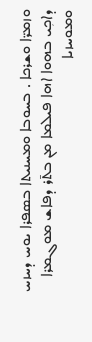ܘܙܡܪ̈ܐ ܘܫܪܟܐ . ܒܚܘܒܐ ܘܡܚܢܝܬܐ ܒܣܦܪܐ ܝܘܚ ܕܚܙܚ ܕܐܟܼܝ ܒܗܘܐ ܐܗܐ ܦܝܠܡܐ ܡܢ ܒܬ̄ܪ ܕܦܐܫ ܡܘܓܡܪܐ ܘܡܘܚܙܝܐ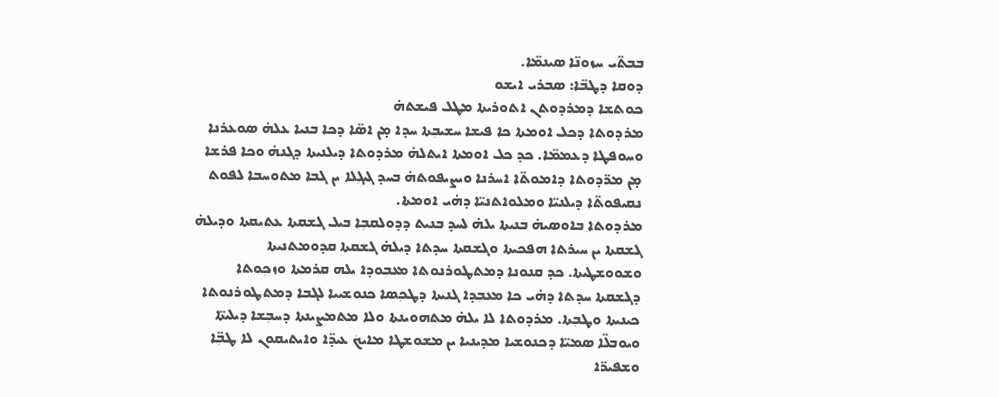ܒܒܬ̈ܝ ܚܙܘܢ̈ܐ ܣܝܢܡ̈ܐ.
ܕܘܩܐ ܕܛܒ̈ܐ: ܣܒܪܝ ܐܝܫܘ
ܟܘܬܫܐ ܕܡܪܕܘܬܢ ܐܬܘܪܝܬܐ ܡܛܠ ܦܝܫܬܗ̇
ܡܪܕܘܬܐ ܕܟܠ ܐܘܡܬܐ ܟܐ ܦܝܫܐ ܚܫܝܒܼܬܐ ܚܕܐ ܡ̣ܢ ܐܣ̈ܐ ܕܟܐ ܒܢܝܐ ܥܠܗ̇ ܣܘܥܪܢܐ ܘܚܘܦܛܐ ܕܥܡܡ̈ܐ. ܟܕ ܟܠ ܐܘܡܬܐ ܐܝܬܠܗ̇ ܡܪܕܘܬܐ ܕܝܠܢܝܬܐ ܕܓܢܗ̇ ܘܟܐ ܦܪܫܐ ܡ̣ܢ ܡܪ̈ܕܘܬܐ ܕܐܡܘܬ̈ܐ ܐܚܪܢܐ ܘܝܨܝܦܘܬܗ̇ ܒܚܕ ܓܝܓܼܠܐ ܝܢ ܓܒܐ ܡܬܘܚܒܐ ܠܦܘܬ ܢܩܝܦܘܬ̈ܐ ܕܝܠܢܝ̈ܐ ܘܡܠܘܐܬܢܝ̈ܐ ܕܗ̇ܝ ܐܘܡܬܐ.
ܡܪܕܘܬܐ ܒܐܘܣܝܗ̇ ܒܢܝܬܐ ܝܠܗ̇ ܠܚܕ ܒܢܝܬ ܕܕܘܠܩܒܼܐ ܒܝܠ ܓܫܩܬܐ ܥܬܝܩܬܐ ܘܕܝܠܗ̇ ܓܫܩܬܐ ܝܢ ܚܝܪܬܐ ܗܦܟܝܬܐ ܘܓܫܩܬܐ ܚܕܬܐ ܕܝܠܗ̇ ܓܫܩܬܐ ܩܕܘܡܬܢܝܬܐ ܘܫܘܘܫܛܝܬܐ. ܟܕ ܩܢܘܢܐ ܕܡܬܛܘܪܢܘܬܐ ܡܥܒܼܘܕܐ ܝܠܗ ܩܪܡܬܐ ܘܙܟܼܘܬܐ ܕܓܫܩܬܐ ܚܕܬܐ ܕܗ̇ܝ ܟܐ ܡܥܒܼܕܐ ܓܢܝܬܐ ܕܛܟܼܣܐ ܟܢܘܫܝܝܐ ܠܓܒܐ ܕܡܬܛܘܪܢܘܬܐ ܟܝܢܝܬܐ ܘܛܒܼܬܐ. ܡܪܕܘܬܐ ܠܐ ܝܠܗ̇ ܡܬܗܘܝܢܬܐ ܘܠܐ ܡܬܡܨܝܢܬܐ ܕܚܒܼܫܐ ܕܝܠܝܬ̈ܐ ܘܝܘܒܠ̈ܐ ܣܡܝ̈ܐ ܕܟܢܘܫܝܐ ܡܕܝܢܝܐ ܝܢ ܡܫܘܫܛܐ ܡܐܝܟܿ ܥܝܕ̈ܐ ܘܐܝܬܝܩܘܢ ܠܐ ܛܒܼ̈ܐ ܘܫܦܝܪ̈ܐ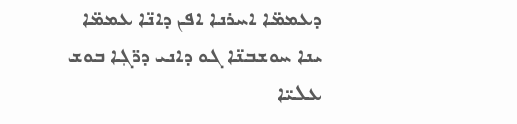ܕܥܡܡ̈ܐ ܐܚܪܢܐ ܐܦܢ ܕܐܢ̈ܐ ܥܡܡ̈ܐ ܝܢܐ ܚܘܫܒܢ̈ܐ ܓܘ ܕܐܢܝ ܕܪ̈ܓܼܐ ܒܘܫ ܥܠܝ̈ܐ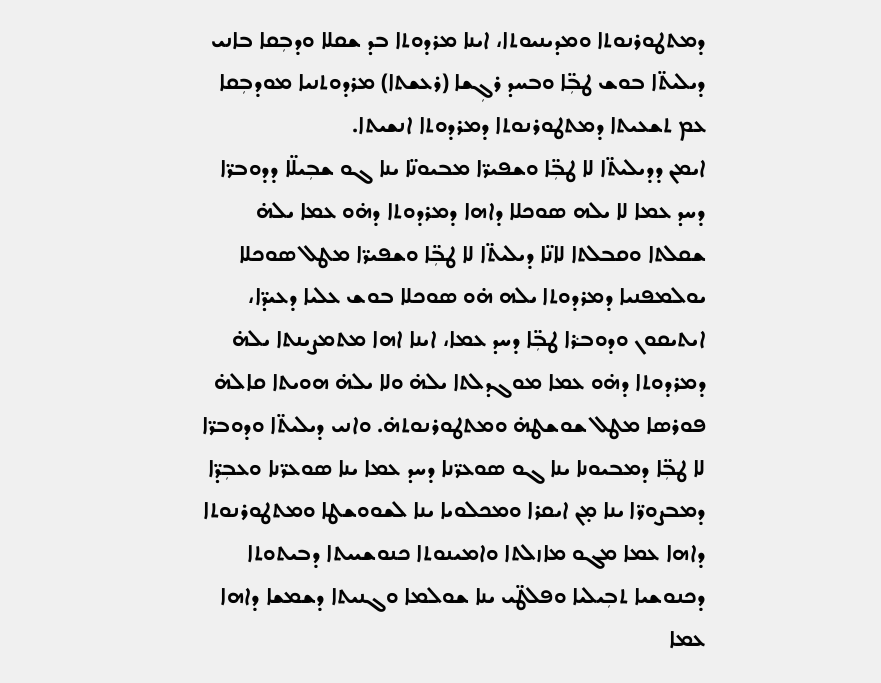ܕܡܬܛܘܪܢܘܬܐ ܘܡܕܝܢܝܘܬܐ، ܐܝܢܐ ܡܪܕܘܬܐ ܒܕ ܫܩܠܐ ܘܕܒܼܩܐ ܒܐܢܝ ܕܝܠܝܬ̈ܐ ܒܘܫ ܛܒܼ̈ܐ ܘܒܚܕ ܪܓܼܫܐ (ܪܥܫܬܐ) ܡܪܕܘܬܢܝܐ ܡܘܕܒܼܩܐ ܥܡ ܬܫܥܝܬܐ ܕܡܬܛܘܪܢܘܬܐ ܕܡܪܕܘܬܐ ܐܢܫܝܬܐ.
ܐܝܡܢ ܕܕܝܠܝܬ̈ܐ ܠܐ ܛܒܼ̈ܐ ܘܫܦܝܪ̈ܐ ܡܒܝܘܢ̈ܐ ܝܢܐ ܓܘ ܫܒܼܝܠ̈ܐ ܕܕܘܒܪ̈ܐ ܕܚܕ ܥܡܐ ܠܐ ܝܠܗ ܣܘܟܠܐ ܕܐܗܐ ܕܡܪܕܘܬܐ ܕܗ̇ܘ ܥܡܐ ܝܠܗ̇ ܫܩܠܬܐ ܘܩܒܠܬܐ ܠܐܢ̈ܐ ܕܝܠܝܬ̈ܐ ܠܐ ܛܒܼ̈ܐ ܘܫܦܝܪ̈ܐ ܡܛܠ ܣܘܟܠܐ ܝܘܠܡܦܢܝܐ ܕܡܪܕܘܬܐ ܝܠܗ ܗ̇ܘ ܣܘܟܠܐ ܒܘܫ ܥܠܝܐ ܕܥܝܕ̈ܐ، ܐܝܬܝܩܘܢ ܘܕܘܒܪ݁ܐ ܛܒܼ̈ܐ ܕܚܕ ܥܡܐ، ܐܝܢܐ ܐܗܐ ܡܬܡܨܝܢܬܐ ܝܠܗ̇ ܕܡܪܕܘܬܐ ܕܗ̇ܘ ܥܡܐ ܡܘܓܕܠܬܐ ܝܠܗ̇ ܘܠܐ ܝܠܗ̇ ܗܘܝܬܐ ܩܐܠܗ̇ ܦܘܪܣܐ ܡܛܠ ܫܘܫܛܗ̇ ܘܡܬܛܘܪܢܘܬܗ̇. ܘܐܢܝ ܕܝܠܝܬ̈ܐ ܘܕܘܒܪ̈ܐ ܠܐ ܛܒܼ̈ܐ ܕܡܒܝܘܢܐ ܝܢܐ ܓܘ ܣܘܥܪ̈ܢܐ ܕܚܕ ܥܡܐ ܝܢܐ ܣܘܥܪ̈ܢܐ ܘܥܒܼܕ̈ܐ ܕܡܒܨܘܪ̈ܐ ܝܢܐ ܡ̣ܢ ܐܝܩܪܐ ܘܡܟܠܘܝܐ ܝܢܐ ܠܫܘܘܫܛܐ ܘܡܬܛܘܪܢܘܬܐ ܕܐܗܐ ܥܡܐ ܡܓܘ ܡܐܙܠܬܐ ܘܐܡܝܢܘܬܐ ܟܢܘܫܝܝܬܐ ܕܒܝܬܘܬܐ ܕܟܢܘܫܝܐ ܬܒܼܝܠܝܐ ܘܦܠܛ̈ܝ ܝܢܐ ܫܘܠܡܐ ܘܓܢܝܬܐ ܕܫܡܫܐ ܕܐܗܐ ܥܡܐ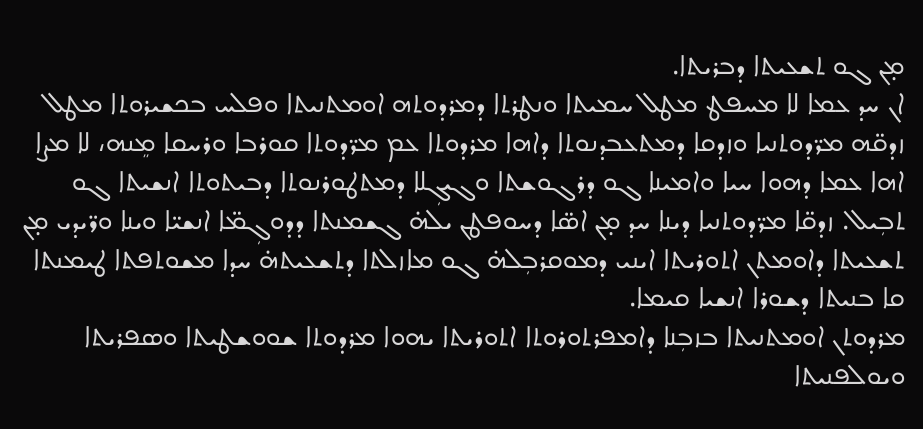ܡ̣ܢ ܓܘ ܬܫܥܝܬܐ ܕܒܪܝܬܐ.
ܐܢ ܚܕ ܥܡܐ ܠܐ ܡܚܦܛ ܡܛܠ ܚܡܝܬܐ ܘܢܛܪܬܐ ܕܡܪܕܘܬܗ ܐܘܡܬܢܝܬܐ ܘܦܠܚ ܒܟܫܝܪܘܬܐ ܡܛܠ ܙܕܩ̈ܗ ܡܪ̈ܕܘܬܢܝܐ ܘܙܕܩܐ ܕܡܬܥܒܕܢܘܬܐ ܕܐܗܐ ܡܪܕܘܬܐ ܥܡ ܡܪ̈ܕܘܬܐ ܩܘܪܒܐ ܘܪܚܩܐ ܡܸܢܗ، ܠܐ ܡܨܐ ܐܗܐ ܥܡܐ ܕܗܘܐ ܚܝܐ ܘܐܡܝܢܐ ܓܘ ܕܪܓܘܫܬܐ ܘܓܝܓܼܠܐ ܕܡܬܛܘܪܢܘܬܐ ܕܒܝܬܘܬܐ ܐܢܫܝܬܐ ܓܘ ܬܒܼܝܠ. ܙܕܩ̈ܐ ܡܪ̈ܕܘܬܢܝܐ ܕܝܢܐ ܚܕ ܡ̣ܢ ܐܣ̈ܐ ܕܚܘܦܛܢ ܝܠܗ̇ ܓܫܡܢܬܐ ܕܕܘܓܼܡ̈ܐ ܐܢܫܝ̈ܐ ܘܝܢܐ ܘܪ̈ܝܕܝ ܡ̣ܢ ܬܫܥܝܬܐ ܕܐܘܡܬܢ ܐܬܘܪܝܬܐ ܐܝܢܝ ܕܡܘܩܪܒܼܠܗ̇ ܓܘ ܡܐܙܠܬܐ ܕܬܫܥܝܬܗ̇ ܚܕܐ ܡܫܘܬܦܬܐ ܛܝܡܢܬܐ ܩܐ ܒܢܝܬܐ ܕܫܘܪܐ ܐܢܫܝܐ ܩܝܡܐ.
ܡܪܕܘܬܢ ܐܘܡܬܢܝܬܐ ܒܙܒܼܢܐ ܕܐܡܦܪܬܘܪܘܬܐ ܐܬܘܪܝܬܐ ܝܗܘܐ ܡܪܕܘܬܐ ܫܘܘܫܛܝܬܐ ܘܣܦܪܝܬܐ ܘܝܘܠܦܢܝܬܐ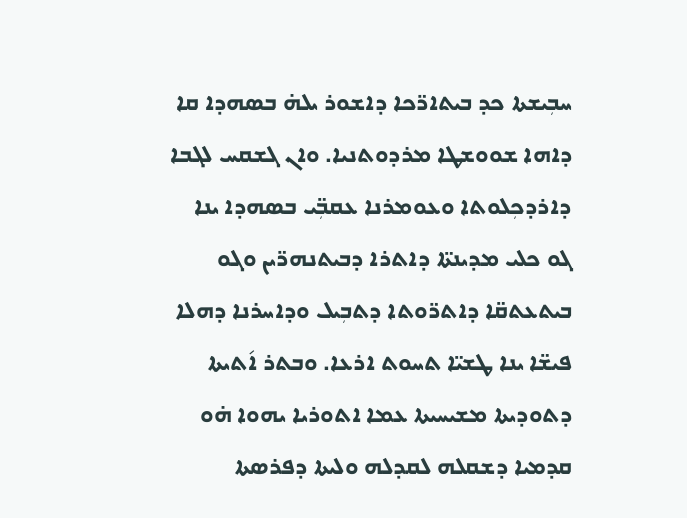ܚܒܼܝܫܬܐ ܟܕ ܒܝܬܐܪ̈ܟܐ ܕܐܫܘܪ ܝܠܗ̇ ܒܣܗܕܐ ܩܐ ܕܐܗܐ ܫܘܘܫܛܐ ܡܪܕܘܬܢܝܐ. ܘܐܢ ܓܫܩܚ ܠܓܒܐ ܕܐܪܕܟܼܠܘܬܐ ܘܥܘܡܪܢܐ ܥܩܒܼ̈ܝ ܒܣܗܕܐ ܝܢܐ ܓܘ ܟܠܝ ܡܕܝܢܬ̈ܐ ܕܐܬܪܐ ܕܒܝܬܢܗܪ̈ܝܢ ܘܓܘ ܒܝܬܥܬܩ̈ܐ ܕܐܬܪ̈ܘܬܐ ܕܬܒܼܝܠ ܘܕܐܚܪܢܐ ܕܗܠܐ ܦܝܫ̈ܐ ܝܢܐ ܛܫܝ̈ܐ ܬܚܘܬ ܐܪܥܐ. ܘܒܬܪ ܐ݇ܬܝܬܐ ܕܬܘܕܝܬܐ ܡܫܝܚܝܬܐ ܥܡܐ ܐܬܘܪܝܐ ܝܗܘܐ ܗ̇ܘ ܩܕܡܝܐ ܕܫܩܠܗ ܠܩܕܠܗ ܘܠܝܬܐ ܕܦܪܣܬܐ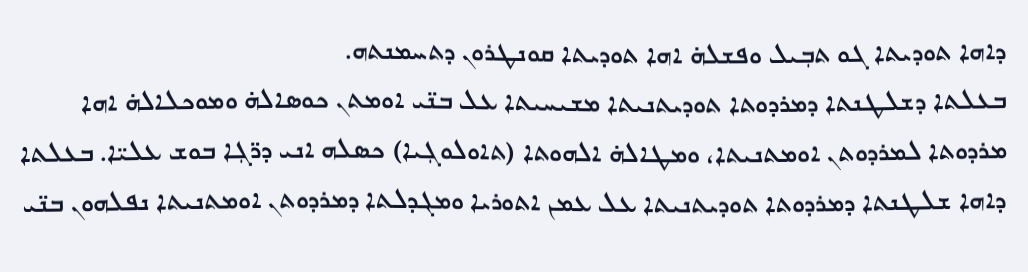ܕܐܗܐ ܬܘܕܝܬܐ ܓܘ ܬܒܼܝܠ ܘܦܫܠܗ̇ ܐܗܐ ܬܘܕܝܬܐ ܩܘܢܛܪܘܢ ܕܬܚܡܢܬܗ.
ܒܥܠܬܐ ܕܫܠܛܢܬܐ ܕܡܪܕܘܬܐ ܬܘܕܝܬܢܝܬܐ ܡܫܝܚܝܬܐ ܥܠ ܒܢ̈ܝ ܐܘܡܬܢ ܟܘܣܐܠܗ̇ ܘܡܘܟܠܐܠܗ̇ ܐܗܐ ܡܪܕܘܬܐ ܠܡܪܕܘܬܢ ܐܘܡܬܢܝܬܐ، ܘܡܛܐܠܗ̇ ܐܠܗܘܬܐ (ܬܐܘܠܘܓܼܝܐ) ܟܣܠܗ ܐܢܝ ܕܪ̈ܓܼܐ ܒܘܫ ܥܠܝ̈ܐ. ܒܥܠܬܐ ܕܐܗܐ ܫܠܛܢܬܐ ܕܡܪܕܘܬܐ ܬܘܕܝܬܢܝܬܐ ܥܠ ܥܡܢ ܐܬܘܪܝܐ ܘܡܓܕܠܬܐ ܕܡܪܕܘܬܢ ܐܘܡܬܢܝܬܐ ܢܦܠܗܘܢ ܒܢ̈ܝ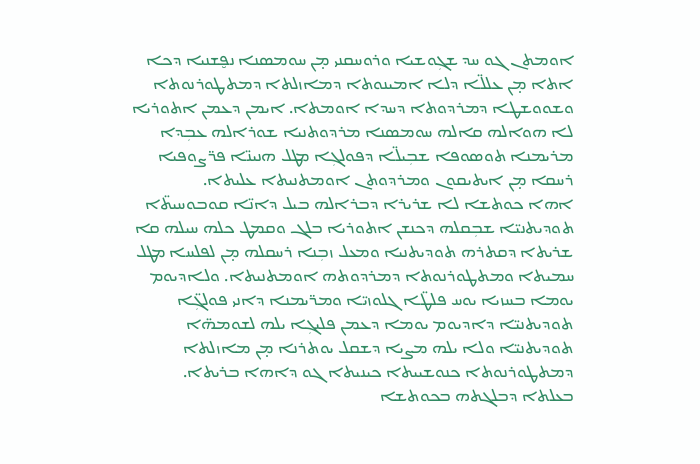ܐܘܡܬܢ ܓܘ ܚܕ ܫܓܼܘܫܝܐ ܘܪܘܚܩܢܝ ܡ̣ܢ ܚܘܡܣܢܐ ܢܦ̮ܫܢܝܐ ܕܟܐ ܐܬܐ ܡ̣ܢ ܥܠܠ̈ܐ ܕܠܐ ܐܡܝܢܘܬܐ ܕܡܐܙܠܬܐ ܕܡܬܛܘܪܢܘܬܐ ܘܫܘܘܫܛܐ ܕܡܪܕܘܬܐ ܕܚܕܐ ܐܘܡܬܐ. ܐܝܡܢ ܕܥܡܢ ܐܬܘܪܝܐ ܠܐ ܗܘܐܠܗ ܩܐܠܗ ܚܘܡܣܢܐ ܡܪܕܘܬܢܝܐ ܫܘܪܐܠܗ ܥܒܼܕܐ ܡܪܝܡܢܐ ܬܘܣܘܦܐ ܫܒܼܝܠ̈ܐ ܕܦܘܠܓܼܐ ܡܛܠ ܗܢܝܢ̈ܐ ܦܪ̈ܨܘܦܝܐ ܪܚܩܐ ܡ̣ܢ ܐܝܬܝܩܘܢ ܘܡܪܕܘܬܢ ܐܘܡܬܢܝܬܐ ܥܠܝܬܐ.
ܐܗܐ ܟܘܬܫܐ ܠܐ ܫܪܝܪܐ ܕܒܪܐܠܗ ܒܝܠ ܕܐܢ̈ܐ ܩܘܒܘܚܝܬ̈ܐ ܬܘܕܝܬܢܝ̈ܐ ܫܒܼܩܠܗ ܕܟܢܫܢ ܐܬܘܪܝܐ ܒܠܓ ܘܩܡܛ ܟܠܗ ܚܝܠܗ ܩܐ ܫܪܝܬܐ ܕܩܬܪܗ ܬܘܕܝܬܢܝܐ ܘܡܥܠ ܙܒܼܢܐ ܪܚܩܠܗ ܡ̣ܢ ܠܦܠܚܐ ܡܛܠ ܚܡܝܬܐ ܘܡܬܛܘܪܢܘܬܐ ܕܡܪܕܘܬܗ ܐܘܡܬܢܝܬܐ. ܘܠܐܕܝܘܡ ܝܘܡܐ ܒܚܙܝܐ ܝܘܚ ܦܠܛ̈ܐ ܓܠܘܙܝ̈ܐ ܘܡܪ̈ܝܡܢܐ ܕܐܢܝ ܦܘܠܓܼ̈ܐ ܬܘܕܝܬܢܝ̈ܐ ܕܐܕܝܘܡ ܝܘܡܐ ܕܥܡܢ ܦܠܝܓܼܐ ܝܠܗ ܠܫܘܡܗ̈ܐ ܬܘܕܝܬܢܝ̈ܐ ܘܠܐ ܝܠܗ ܡܨܝܐ ܕܫܩܠ ܝܘܬܪܢܐ ܡ̣ܢ ܡܐܙܠܬܐ ܕܡܬܛܘܪܢܘܬܐ ܟܢܘܫܝܝܬܐ ܟܝܢܝܬܐ ܓܘ ܕܐܗܐ ܒܪܝܬܐ.
ܒܥܠܬܐ ܕܒܠܓܬܗ ܒܟܘܬܫܐ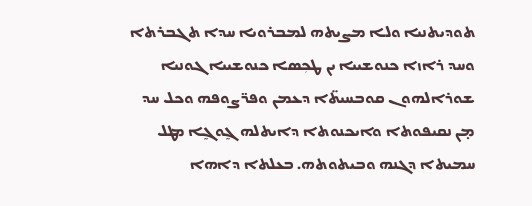ܬܘܕܝܬܢܝܐ ܘܠܐ ܡܨܝܬܗ ܠܡܒܪܘܝܐ ܚܕܐ ܬܓܒܪܬܐ ܘܚܕ ܪܐܙܐ ܟܢܘܫܝܝܐ ܝܢ ܛܟܼܣܐ ܟܢܘܫܝܝܐ ܓܘܢܝܐ ܫܘܪܐܠܗܘܢ ܩܘܒܚܝܬ̈ܐ ܕܥܡܢ ܘܦܪ̈ܨܘܦܗ ܘܟܠ ܚܕ ܡ̣ܢ ܢܩܝܦܘܬܐ ܘܐܝܟܢܘܬܐ ܕܐܝܬܠܗ ܓ̰ܘܓ̰ܐ ܡܛܠ ܚܡܝܬܐ ܕܓܢܗ ܘܒܝܬܘܬܗ. ܒܥܠܬܐ ܕܐܗܐ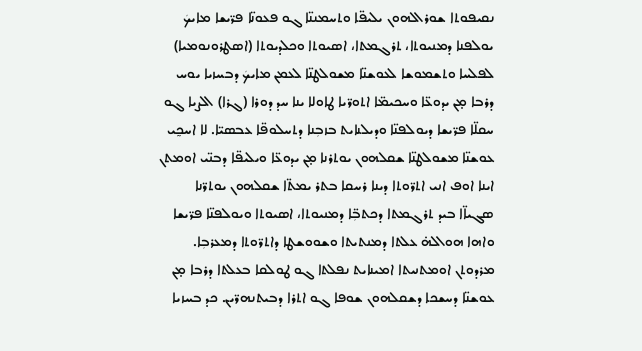ܢܩܝܦܘܬܐ ܫܘܪܐܠܗܘܢ ܝܠܝܦ̈ܐ ܘܬܚܡܢܢ̈ܐ ܓܘ ܦܥܘܢ̈ܐ ܦܪ̈ܝܫܐ ܡܐܝܟܿ ܝܘܠܦܢܐ ܕܡܢܝܘܬܐ، ܬܪܓܡܬܐ، ܐܣܝܘܬܐ ܘܟܠܕܝܘܬܐ (ܐܣܛܪܘܢܘܡܝܐ) ܠܦܠܚܐ ܘܬܫܡܘܫܐ ܠܥܘܫܢ̈ܐ ܡܫܘܠܛܢ̈ܐ ܠܥܡܢ ܡܐܝܟܿ ܕܒܚܙܝܐ ܝܘܚ ܕܪܒܐ ܡ̣ܢ ܝܕܘܥ̈ܐ ܘܚܟܝܡ̈ܐ ܐܬܘܪ̈ܝܐ ܛܐܘܠܐ ܝܢܐ ܚܕ ܕܘܪܐ (ܓܪܐ) ܐܠܨܝܐ ܓܘ ܚܩܠ̈ܐ ܦܪ̈ܝܫܐ ܕܝܘܠܦܢ̈ܐ ܘܕܝܠܢܐܝܬ ܒܙܒܼܢܐ ܕܬܚܠܘܦ̈ܐ ܥܒܣܝ̈ܐ. ܠܐ ܐܚܟ̰ܝ ܥܘܫܢ̈ܐ ܡܫܘܠܛܢ̈ܐ ܫܩܠܗܘܢ ܝܘܬܪܢܐ ܡ̣ܢ ܝܕܘܥ̈ܐ ܘܝܠܝܦ̈ܐ ܕܒܢ̈ܝ ܐܘܡܬܢ ܐܝܢܐ ܐܘܦ ܐܢܝ ܐܬܪ̈ܘܬܐ ܕܝܢܐ ܪܚܩܐ ܒܬܪ ܝܡܬ̈ܐ ܫܩܠܗܘܢ ܝܘܬܪ̈ܢܐ ܣܓܝܐ̈ܐ ܒܝܕ ܬܪܓܡܬܐ ܕܟܬܒܼ̈ܐ ܕܡܢܝܘܬܐ، ܐܣܝܘܬܐ ܘܝܘܠܦܢ̈ܐ ܦܪ̈ܝܫܐ ܘܐܗܐ ܗܘܐܠܗ̇ ܥܠܬܐ ܕܡܢܬܝܬܐ ܘܫܘܘܫܛܐ ܕܐܬܪ̈ܘܬܐ ܕܡܥܪܒܼܐ.
ܡܪܕܘܬܢ ܐܘܡܬܢܝܬܐ ܐܡܝܢܐܝܬ ܢܦܠܬܐ ܓܘ ܛܘܠܩܐ ܒܥܠܬܐ ܕܪܒܐ ܡ̣ܢ ܥܘܫܢ̈ܐ ܕܚܫܟܐ ܕܫܩܠܗܘܢ ܫܘܦܐ ܓܘ ܐܬܪܐ ܕܒܝܬܢܗܪ̈ܝܢ. ܟܕ ܒܚܙܝܐ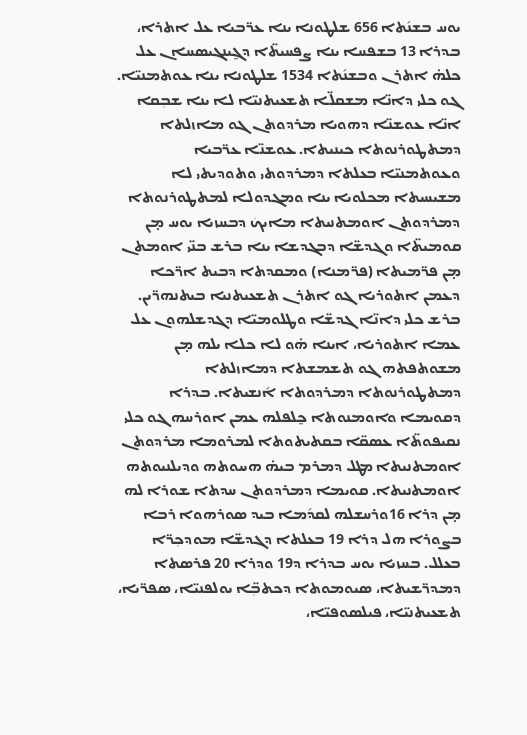ܝܘܚ ܒܫܢ݇ܬܐ 656 ܫܠܛܘܢܐ ܝܢܐ ܥܪ̈ܒܝܐ ܥܠ ܐܬܪܐ، ܒܕܪܐ 13 ܒܫܦܚܐ ܝܢܐ ܨܦܚܝܬ̈ܐ ܕܓ̰ܝܢܓܝܣܚܐܢ ܥܠ ܟܠܗ̇ ܐܬܪܢ ܘܒܫܢ݇ܬܐ 1534 ܫܠܛܘܢܐ ܝܢܐ ܥܘܬܡܢܝ̈ܐ. ܓܘ ܟܠܝ ܕܐܢ̈ܐ ܡܫܩܠ̈ܐ ܬܫܥܝܬܢܝ̈ܐ ܠܐ ܝܢܐ ܫܒܼܩܐ ܐܢ̈ܐ ܥܘܫܢ̈ܐ ܕܗܘܝܐ ܡܪܕܘܬܢ ܓܘ ܡܐܙܠܬܐ ܕܡܬܛܘܪܢܘܬܐ ܟܝܢܝܬܐ. ܥܘܫܢ̈ܐ ܥܪ̈ܒܝܐ ܘܥܘܬܡܢܝ̈ܐ ܒܥܠܬܐ ܕܡܪܕܘܬܝ ܘܬܘܕܝܬܝ ܠܐ ܡܫܝܚܝܬܐ ܡܟܠܘܝܐ ܝܢܐ ܘܡܓܕܘܠܐ ܠܡܬܛܘܪܢܘܬܐ ܕܡܪܕܘܬܢ ܐܘܡܬܢܝܬܐ ܡܐܝܟܿ ܕܒܚܙܝܐ ܝܘܚ ܡ̣ܢ ܩܘܡܝܬ̈ܐ ܘܓܕܫ̈ܐ ܕܒܓܕܫܐ ܝܢܐ ܒܪܫ ܒܢ̈ܝ ܐܘܡܬܢ ܡ̣ܢ ܦܪ̈ܡܝܬܐ (ܦܪ̈ܡܢܐ) ܘܡܩܕܬܐ ܕܒܝܬ ܐܪ̈ܟܐ ܕܥܡܢ ܐܬܘܪܝܐ ܓܘ ܐܬܪܢ ܬܫܥܝܬܢܝܐ ܒܝܬܢܗܪ̈ܝܢ.
ܒܪܫ ܟܠܝ ܕܐܢ̈ܐ ܓܕܫ̈ܐ ܘܛܠܘܡܝ̈ܐ ܕܓܕܫܠܗܘܢ ܥܠ ܥܡܐ ܐܬܘܪܝܐ، ܐܝܢܐ ܗ̇ܘ ܠܐ ܟܠܐ ܝܠܗ ܡ̣ܢ ܡܫܘܬܦܬܗ ܓܘ ܬܫܡܫܬܐ ܕܡܐܙܠܬܐ ܕܡܬܛܘܪܢܘܬܐ ܕܡܪܕܘܬܐ ܐ݇ܢܫܝܬܐ. ܒܕܪܐ ܕܩܘܝܡܐ ܘܐܘܡܢܘܬܐ ܟ̰ܠܦܠܗ ܥܡܢ ܐܘܪܚܗ ܓܘ ܟܠܝ ܢܩܝܦܘܬ̈ܐ ܥܣܩ̈ܐ ܒܩܬܝܬܘܬܐ ܠܡܪܘܡܐ ܡܪܕܘܬܢ ܐܘܡܬܢܝܬܐ ܡܛܠ ܕܡܪܡ ܒܝܗ̇ ܗܝܝܘܬܗ ܘܕܝܠܢܝܘܬܗ ܐܘܡܬܢܝܬܐ. ܩܘܝܡܐ ܕܡܪܕܘܬܢ ܚܕܬܐ ܫܘܪܐ ܠܗ ܡ̣ܢ ܕܪܐ 16ܘܪܚܫܠܗ ܠܩܕ݇ܡܐ ܒܝܕ ܣܘܪܗܘܐ ܪܒܐ ܒܨܘܪܐ ܗܠ ܕܪܐ 19 ܒܥܠܬܐ ܕܓܕܫ̈ܐ ܡܘܕܟܼܪ̈ܐ ܒܥܠܠ. ܒܚܙܝܐ ܝܘܚ ܒܕܪܐ ܕ19 ܘܕܪܐ 20 ܦܪܣܬܐ ܕܡܕܪ̈ܫܝܬܐ، ܣܝܘܡܘܬܐ ܕܟܬܒܼ̈ܐ ܝܘܠܦܢܝ̈ܐ، ܣܦܪ̈ܝܐ، ܬܫܥܝܬܢܝ̈ܐ، ܦܝܠܣܘܦܝ̈ܐ،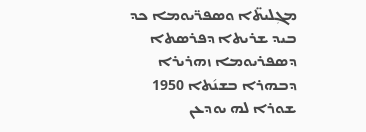ܡܓܼܠܝܬ̈ܐ ܘܣܦܪ̈ܝܘܡܐ ܟܕ ܒܝܕ ܫܪܝܬܐ ܕܦܪܣܬܐ ܕܣܦܪܝܘܡܐ ܙܗܪܝܪܐ ܕܒܗܪܐ ܒܫܢ݇ܬܐ 1950 ܫܘܪܐ ܠܗ ܝܘܕܥܢ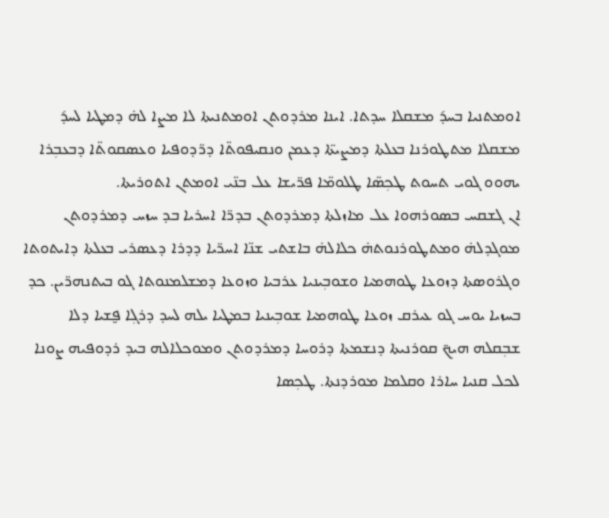ܐܘܡܬܢܝܐ ܒܚܕ݇ ܡܫܩܠܐ ܚܕܬܐ. ܐܝܢܐ ܡܪܕܘܬܢ ܐܘܡܬܢܝܬܐ ܠܐ ܡܨܐ ܠܗ̇ ܕܡܛܝܐ ܠܚܕ݇ ܡܫܩܠܐ ܡܬܛܘܪܢܐ ܒܥܠܬܐ ܕܡܨܝܬ̈ܐ ܕܥܡܢ ܘܢܩܝܦܘܬ̈ܐ ܕܪ̈ܕܘܦܝܐ ܘܥܣܩܘܬ̈ܐ ܕܒܥܒܼܪܐ ܝܗܘܘ ܓܘܝ ܬܚܘܬ ܛܟܼܣ̈ܐ ܛܠܘܡ̈ܐ ܦܪ̈ܝܫܐ ܥܠ ܒܢ̈ܝ ܐܘܡܬܢ ܐܬܘܪܝܬܐ.
ܐܢ ܓܫܩܚ ܒܣܘܪܗܘܐ ܥܠ ܡܐܙܠܬܐ ܕܡܪܕܘܬܢ ܒܕܪ̈ܐ ܐܚܪܝܐ ܒܕ ܚܙܚ ܕܡܪܕܘܬܢ ܡܘܓܕܠܗ̇ ܘܡܬܛܘܪܢܘܬܗ̇ ܟܠܐܠܗ̇ ܒܐܫܬܝ ܫܢ̈ܐ ܐܚܪ̈ܝܐ ܕܕܪܐ ܕܥܣܪܝ ܒܥܠܬܐ ܕܐܝܬܘܬܐ ܘܓܪܘܣܬܐ ܕܙܘܥܐ ܛܘܗܡܝܐ ܘܫܘܒܼܝܢܝܐ ܥܪܒܝܐ ܘܙܘܥܐ ܕܡܫܠܡܢܘܬܐ ܓܘ ܒܝܬܢܗܪ̈ܝܢ. ܟܕ ܒܚܙܝܐ ܝܘܚ ܓܘ ܥܝܪܩ ܙܘܥܐ ܛܘܗܡܝܐ ܫܘܒܼܝܢܝܐ ܒܡܛܝܐ ܝܠܗ ܠܚܕ ܕܪܓܼܐ ܦ̮ܫܝܐ ܕܠܐ ܫܒܼܩܠܗ ܗܝܟ̃ ܩܘܪܢܝܬܐ ܕܢܫܡܬܐ ܕܪܘܚܐ ܕܡܪܕܘܬܢ ܘܡܘܟܠܐܠܗ ܒܝܕ ܪܕܘܦܝܗ ܨܘܢܐ ܠܟܠ ܩܢܝܐ ܚܐܪܐ ܘܩܠܡܐ ܡܘܪܕܢܬܐ. ܛܟܼܣܐ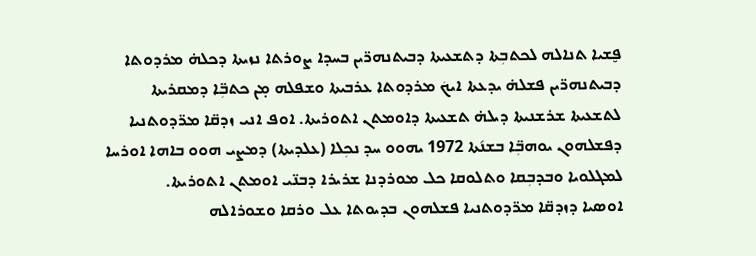ܦ̮ܫܝܐ ܬܢܐܠܗ ܠܟܬܒܼܬܐ ܕܬܫܥܝܬܐ ܕܒܝܬܢܗܪ̈ܝܢ ܒܚܕܐ ܨܘܪܬܐ ܢܙܝܬܐ ܕܟܠܗ̇ ܡܪܕܘܬܐ ܕܒܝܬܢܗܪ̈ܝܢ ܦܫܠܗ̇ ܝܕܥܬܐ ܐܝܟܿ ܡܪܕܘܬܐ ܥܪܒܝܬܐ ܘܫܦܠܗ ܡ̣ܢ ܟܬܒܼ̈ܐ ܕܡܩܪܝܬܐ ܠܬܫܥܝܬܐ ܫܪܫܢܝܬܐ ܕܝܠܗ̇ ܬܫܥܝܬܐ ܕܐܘܡܬܢ ܐܬܘܪܝܬܐ. ܐܘܦ ܐܢܝ ܙܕܩ̈ܐ ܡܪ̈ܕܘܬܢܝܐ ܕܦܫܠܗܘܢ ܝܘܗܒܼ̈ܐ ܒܫܢ݇ܬܐ 1972 ܝܗܘܘ ܚܕ ܢܟܼܠܐ (ܥܠܕܝܬܐ) ܕܡܨܝ ܗܘܘ ܒܐܗܐ ܐܘܪܚܐ ܠܡܓܠܘܝܐ ܘܒܕܒܼܩܐ ܘܬܠܘܩܐ ܟܠ ܡܘܪܕܢܐ ܫܪܝܪܐ ܕܒܢ̈ܝ ܐܘܡܬܢ ܐܬܘܪܝܬܐ.
ܐܘܣܝܐ ܕܙܕܩ̈ܐ ܡܪ̈ܕܘܬܢܝܐ ܦܫܠܗܘܢ ܒܕܝܘܬܐ ܥܠ ܘܪܩܐ ܘܫܘܪܐܠܗ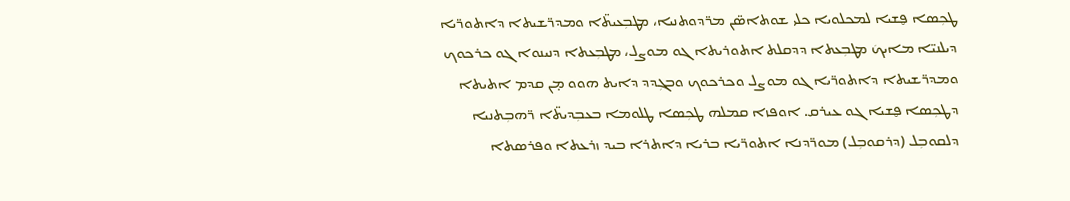ܛܟܼܣܐ ܦ̮ܫܝܐ ܠܡܟܠܘܝܐ ܟܠܝ ܫܘܬܐܣ̈ܢ ܡܪ̈ܕܘܬܢܝܐ، ܡܛܒܼܥܝܬ̈ܐ ܘܡܕܪ̈ܫܝܬܐ ܕܐܬܘܪ̈ܝܐ ܕܝܠܢܝ̈ܐ ܡܐܝܟܿ ܡܛܒܼܥܬܐ ܕܕܩܠܬ ܐܬܘܪܝܬܐ ܓܘ ܡܘܨܠ، ܡܛܒܼܥܬܐ ܕܢܝܢܘܐ ܓܘ ܟܪܟܘܟ ܘܡܕܪ̈ܫܝܬܐ ܕܐܬܘܪ̈ܝܐ ܓܘ ܡܘܨܠ ܘܟܪܟܘܟ ܘܒܓܼܕܕ ܕܐܝܬ ܗܘܘ ܡ̣ܢ ܩܕܡ ܐܬܝܬܐ ܕܛܟܼܣܐ ܦ̮ܫܝܐ ܓܘ ܥܝܪܩ. ܐܘܦܙܐ ܩܡܠܗ ܛܟܼܣܐ ܛܠܘܡܐ ܒܥܒܼܕܝܬ̈ܐ ܪ̈ܗܒܼܬܢܝܐ ܕܠܩܘܒܼܠ (ܕܪܩܘܒܼܠ) ܡܘܪ̈ܕܢܐ ܐܬܘܪ̈ܝܐ ܒܪܝܐ ܕܐܬܪܐ ܒܝܕ ܙܪܥܬܐ ܘܦܪܣܬܐ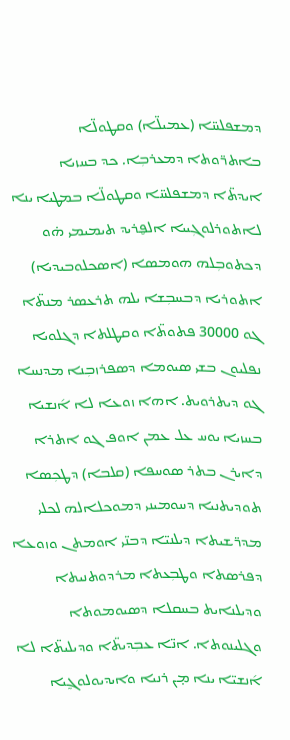ܕܡܫܦܠܚ̈ܐ (ܥܡܝܠ̈ܐ) ܘܩܛܘܠ̈ܐ ܒܐܬܪ̈ܘܬܐ ܕܡܥܪܒܼܐ. ܟܕ ܒܚܙܝܐ ܐܝܕܬ̈ܐ ܕܡܫܦܠܚ̈ܐ ܘܩܛܘܠ̈ܐ ܒܡܛܝܐ ܝܢܐ ܠܐܬܘܪܠܘܓܼܝܝܐ ܐܠܦ̮ܪܝܕ ܬܝܡܝܡܝ ܗ̇ܘ ܕܟܬܘܒܼܠܗ ܗܘܡܣܐ (ܐܣܟܠܘܒܝܕܝܐ) ܐܬܘܪܝܐ ܕܒܚܒܼܫܐ ܝܠܗ ܬܪܥܣܪ ܡܢܬ̈ܐ ܓܘ 30000 ܦܬܘܬ̈ܐ ܘܩܛܠܬܐ ܕܓܠܘܝܐ ܢܦܠܝܘܢ ܒܫܝ ܣܝܘܡܐ ܕܣܦܪܙܒܼܢܐ ܡܕܢܚܐ ܓܘ ܕܝܬܪܘܝܬ. ܐܗܐ ܙܘܥܐ ܠܐ ܐ݇ܢܫܝܐ ܒܚܙܝܐ ܝܘܚ ܥܠ ܥܡܢ ܐܘܦ ܓܘ ܐܬܪܐ ܕܐܝܪܢ ܒܬܪ ܣܘܚܦܐ (ܩܠܒܐ) ܕܛܟܼܣܐ ܬܘܕܝܬܢܝܐ ܕܚܘܡܝܢܝ ܕܡܘܟܠܐܠܗ ܠܟܠܝ ܡܕܪ̈ܫܝܬܐ ܕܝܠܢܝ̈ܐ ܕܒܢ̈ܝ ܐܘܡܬܢ ܘܙܘܥܐ ܕܦܪܣܬܐ ܘܛܒܼܥܬܐ ܡܪܕܘܬܢܝܬܐ ܘܕܝܠܢܐܝܬ ܒܚܩܠܐ ܕܣܝܘܡܘܬܐ ܘܓܠܝܢܘܬܐ. ܐܢ̈ܐ ܥܒܼܕܝܬ̈ܐ ܘܕܝܠܝܬ̈ܐ ܠܐ ܐ݇ܢܫܝ̈ܐ ܝܢܐ ܡ̣ܢ ܪܢܝܐ ܘܐܝܕܝܘܠܘܓ̰ܝܐ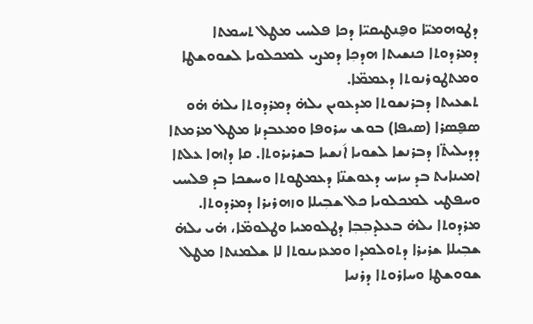ܕܛܘܗܡܝ̈ܐ ܘܦ̮ܢܛܝܩܝ̈ܐ ܕܟܐ ܦܠܚܝ ܡܛܠ ܬܚܡܬܐ ܕܡܪܕܘܬܐ ܟܢܫܝܬܐ ܗܕܟܼܐ ܕܡܨܝ ܠܡܟܠܘܝܐ ܠܫܘܘܫܛܐ ܘܡܬܛܘܪܢܘܬܐ ܕܥܡܡ̈ܐ.
ܬܫܥܝܬܐ ܕܒܪܢܫܘܬܐ ܡܕܥܘܝܢ ܝܠܗ̇ ܕܡܪܕܘܬܐ ܝܠܗ̇ ܗ̇ܘ ܣܦ̮ܣܪܐ (ܣܝܦܐ) ܒܘܫ ܚܪܘܦܐ ܘܡܥܒܕܢܐ ܡܛܠ ܡܪܡܬܐ ܕܕܝܠܝܬ̈ܐ ܕܒܪܢܫܐ ܠܫܘܝܐ ܐ݇ܢܫܝܐ ܒܫܪܝܪܘܬܐ. ܩܐ ܕܐܗܐ ܥܠܬܐ ܐܡܝܢܐܝܬ ܒܕ ܚܙܚ ܕܥܘܫܢ̈ܐ ܕܥܡܛܘܬܐ ܘܚܫܟܐ ܒܕ ܦܠܚܝ ܘܚܦܛܝ ܠܡܟܠܘܝܐ ܟܠ ܫܒܼܝܠܐ ܘܙܗܪܝܪܐ ܕܡܪܕܘܬܐ. ܡܪܕܘܬܐ ܝܠܗ̇ ܒܥܠܕܒܼܒܼܐ ܕܛܠܘܡܝܐ ܘܛܠܘܡ̈ܐ، ܗ̇ܝ ܝܠܗ̇ ܫܒܼܝܠܐ ܫܪܝܪܐ ܕܬܘܠܡܕܐ ܘܡܥܙܝܢܘܬܐ ܠܐ ܫܠܡܢܬܐ ܡܛܠ ܫܘܘܫܛܐ ܘܚܐܪܘܬܐ ܕܪܢܝܐ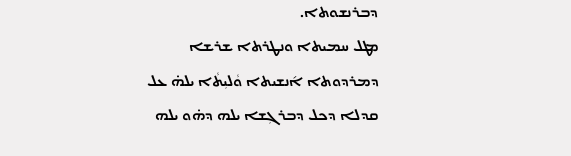ܕܒܪܢܫܘܬܐ.
ܡܛܠ ܚܡܝܬܐ ܘܢܛܪܬܐ ܫܪܫܐ ܕܡܪܕܘܬܐ ܐ݇ܢܫܝܬܐ ܘܵܠܝܼܬܵܐ ܝܠܗ̇ ܥܠ ܩܕܠܐ ܕܟܠ ܕܒܪܓܼܫܐ ܝܠܗ ܕܗ̇ܘ ܝܠܗ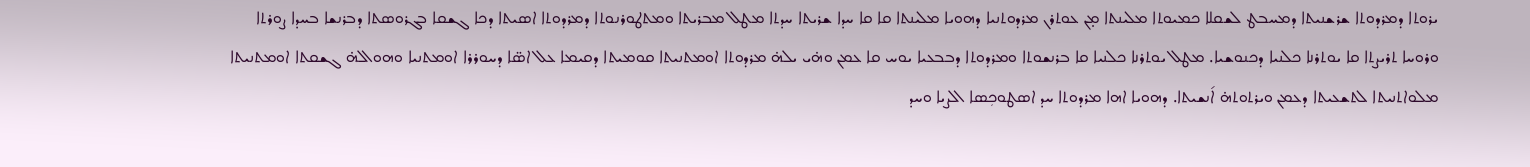ܝܪܘܬܐ ܕܡܪܕܘܬܐ ܫܪܫܢܝܬܐ ܕܡܚܒܛ ܠܫܩܠܐ ܟܡܝܘܬܐ ܡܠܝܢܬܐ ܡ̣ܢ ܥܘܬܪܢ ܡܪܕܘܬܢܝܐ ܕܗܘܝܐ ܡܠܝܢܬܐ ܩܐ ܩܐ ܚܕܐ ܫܪܝܬܐ ܚܕܬܐ ܡܛܠ ܡܒܪܝܬܐ ܘܡܬܛܘܪܢܘܬܐ ܕܡܪܕܘܬܐ ܐܣܝܬܐ ܕܟܐ ܓܫܩܐ ܒܓܪܘܣܬܐ ܕܒܪܢܫܐ ܒܚܕܐ ܨܘܪܬܐ ܘܪܘܚܐ ܬܪܝܨܬܐ ܩܐ ܝܘܬܪܢܐ ܟܠܢܝܐ ܕܟܢܘܫܝܐ. ܡܛܠ ܝܘܬܪܢܐ ܟܠܢܝܐ ܩܐ ܒܪܢܫܘܬܐ ܘܡܪܕܘܬܐ ܕܒܒܥܝܐ ܝܘܚ ܩܐ ܥܡܢ ܘܗ̇ܝ ܝܠܗ̇ ܡܪܕܘܬܐ ܐܘܡܬܢܝܬܐ ܩܘܡܝܬܐ ܕܩܝܡܐ ܥܠ ܐܣ̈ܐ ܕܚܘܪܪܐ ܐܘܡܬܢܝܐ ܘܗܘܐܠܗ̇ ܓܫܩܬܐ ܐܘܡܬܢܝܬܐ ܡܠܘܐܬܢܝܬܐ ܠܬܫܥܝܬܐ ܕܥܡܢ ܘܝܪܬܘܬܗ̇ ܐ݇ܢܫܝܬܐ. ܕܗܘܝܐ ܐܗܐ ܡܪܕܘܬܐ ܚܕ ܐܣܛܘܟܼܣܐ ܐܠܨܝܐ ܘܚܕ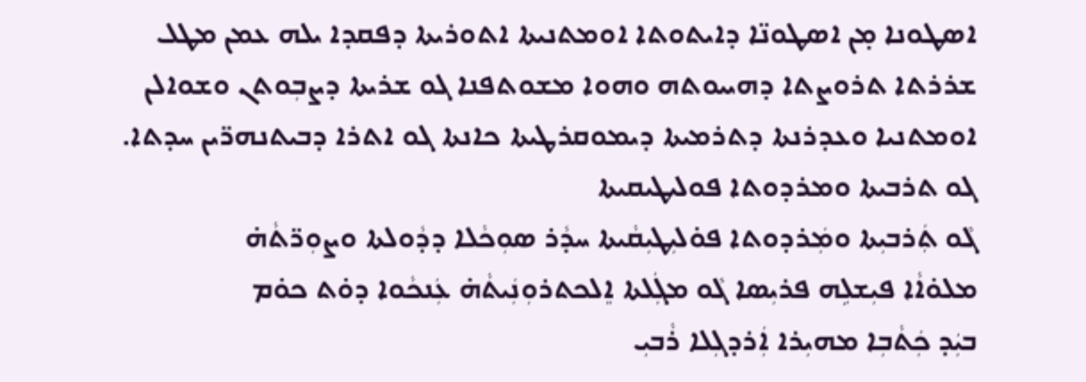ܐܣܛܘܢܐ ܡ̣ܢ ܐܣܛܘܢ̈ܐ ܕܐܝܬܘܬܐ ܐܘܡܬܢܝܬܐ ܐܬܘܪܝܬܐ ܕܦܩܕܐ ܝܠܗ ܥܡܢ ܡܛܠ ܫܪܪܬܐ ܬܪܘܨܬܐ ܕܗܝܝܘܬܗ ܘܗܘܐ ܡܫܘܬܦܢܐ ܓܘ ܫܪܝܬܐ ܕܨܒܼܘܬܢ ܘܫܘܐܠܢ ܐܘܡܬܢܝܐ ܘܥܕܪܢܬܐ ܕܬܪܡܝܬܐ ܕܝܡܘܩܪܛܝܬܐ ܟܐܢܬܐ ܓܘ ܐܬܪܐ ܕܒܝܬܢܗܪ̈ܝܢ ܚܕܬܐ.
ܓܘ ܬܪܒܝܬܐ ܘܡܪܕܘܬܐ ܦܘܠܝܛܝܩܝܬܐ
ܓܵܘ ܬܲܪܒܝܼܬܐ ܘܡܲܪܕܘܬܐ ܦܘ̇ܠܝܼܛܝܼܩܵܝܬܐ ܚܕܵܪ ܣܘܼܟܵܠܐ ܕܕܵܘܠܬܐ ܘܨܘܼܪ̈ܬܵܗ̇
ܡܠܘ̇ܐܵܐ ܦܝܼܫܠܹܗ ܦܪܝܼܣܐ ܓܵܘ ܡܓܲܠܬܐ ܐܸܠܟܬܪܘܼܢܲܝܬܵܗ̇ ܥܲܢܟܵܘܐ ܕܘ̇ܬ ܟܘ̇ܡ
ܒܝܲܕ ܟܲܬܵܒܼܐ ܡܗܝܼܪܐ ܐܲܪܕܓܼܠܐ ܪܵܒܝܼ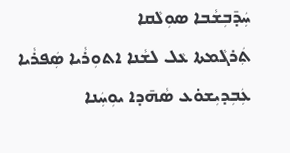ܚܲܕ̄ܒܼܫܵܒܐ ܣܘܼܠܵܩܐ
ܬܲܪܓܵܡܬܐ ܥܵܠ ܠܫܵܢܐ ܐܬܘܼܪܵܝܐ ܣܲܦܪܵܝܐ
ܥܲܒܼܕܝܼܫܘ̇ܥ ܣܵܗ̄ܕܐ ܝܘܼܚܲܢܐ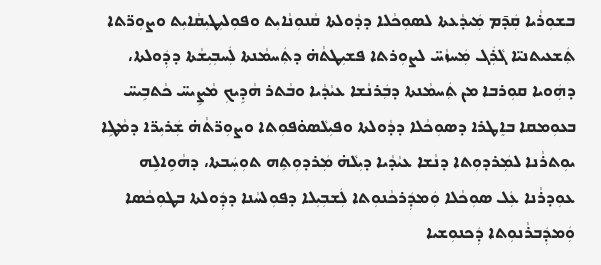ܒܫܘܼܪܵܝܐ ܩܲܕ̄ܡ ܡܲܝܕܵܥܬܐ ܠܣܘܼܟܵܠܐ ܕܕܵܘܠܬܐ ܩܵܢܘܼܢܵܐܝܼܬ ܘܦܘܼܠܝܼܛܝܼܩܵܐܝܼܬ ܘܨܘܼܪ̈ܬܐ ܬܲܫܥܝܬܢܝ̈ܐ ܓܵܪܲܓ ܡܲܚܙܵܚ̈ ܠܨܘܼܪܬܐ ܦܫܝܼܛܬܵܗ̇ ܕܬܲܚܡܵܢܬܐ ܠܲܚܒܼܝܼܫܵܬܐ ܕܕܲܘܠܬܐ، ܕܗܲܘܝܐ ܩܘܼܪܒܐ ܡܢ ܬܲܚܡܵܢܬܐ ܕܒܲܪܢܵܫܐ ܥܝܵܕܵܝܐ ܘܒܵܬܪ ܗܵܕܹܝܟܼ ܡܵܨܹܝܚ̈ ܟܵܬܒܹܝܚ̈ ܒܥܘܼܡܩܐ ܒܐܸܛܪܐ ܕܣܘܼܟܵܠܐ ܕܕܵܘܠܬܐ ܘܦܝܼܠܵܣܘ̇ܦܘܼܬܐ ܘܨܘܼܪ̈ܬܵܗ̇ ܫܲܪܝܼܪ̈ܐ ܕܡܵܛܹܐ ܝܘܼܬܪܵܢܐ ܠܡܲܪܕܘܼܬܐ ܕܢܵܫܐ ܥܝܵܕܵܝܐ ܕܝܼܠܵܗ̇ ܡܲܪܕܘܼܬܹܗ ܬܘܼܚܲܒܬܐ، ܕܗܵܘܹܐܠܹܗ ܥܘܼܕܪܵܢܐ ܥܲܠ ܣܘܼܟܵܠܐ ܘܲܡܕܲܪܟܵܢܘܼܬܐ ܠܲܫܒܼܝܼܠܐ ܕܦܘܼܠܚܵܢܐ ܕܕܲܘܠܬܐ ܒܛܘܼܟܵܣܐ ܘܲܡܕܲܒܪܵܢܘܼܬܐ ܕܲܟܢܘܼܫܝܐ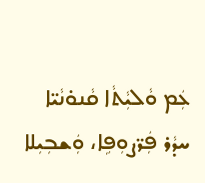ܥܲܡ ܘܵܠܝܼܵܬܵܐ ܩܵܢܘ̇ܢܵܝ̈ܐ ܚܕܵܪ ܦܲܪ̈ܨܘܼܦܹܐ، ܘܲܫܒܼܝܼܠܐ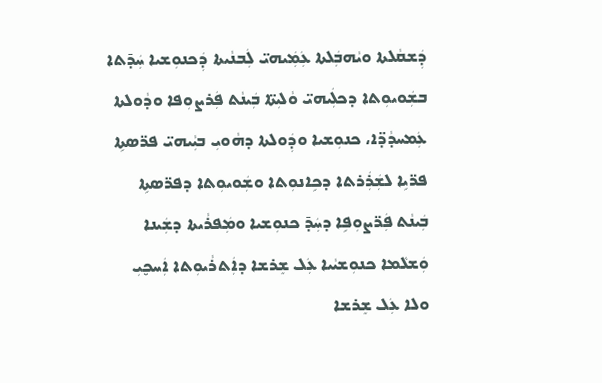ܕܲܫܩܵܠܬܐ ܘܝܵܗܒܲܠܬܐ ܥܲܡܲܝܗܝ̈ ܠܲܒܢܵܝܬܐ ܕܲܟܢܘܼܫܝܐ ܚܲܕ̄ܬܐ ܒܫܲܘܝܘܼܬܐ ܕܟܠܲܝܗܝ̈ ܘܵܠܝܼܬ̈ܐ ܒܲܝܢܵܬ ܦܲܪܨܘܼܦܐ ܘܕܵܘܠܬܐ ܥܲܡܚܕܵܕ̈ܐ، ܟܢܘܼܫܝܐ ܘܕܲܘܠܬܐ ܕܗܵܘܝܼ ܒܝܼܵܝܗܝ̈ ܦܪ̈ܣܬܹܐ ܦܪ̈ܝܹܐ ܠܫܲܪܲܪܬܐ ܕܟܹܐܢܘܼܬܐ ܘܫܲܘܝܘܼܬܐ ܕܦܪ̈ܣܬܹܐ ܒܲܝܢܵܬ ܦܲܪ̈ܨܘܼܦܹܐ ܕܚܲܕ̄ ܟܢܘܼܫܝܐ ܘܡܲܦܪܵܝܬܐ ܕܫܲܝܢܐ ܘܲܫܠܵܡܐ ܟܢܘܼܫܝܵܝܐ ܥܲܠ ܫܸܪܫܐ ܕܐܲܬܪܵܝܘܼܬܐ ܐܲܚܟ̮ܝܼ ܘܠܐ ܥܲܠ ܫܸܪܫܐ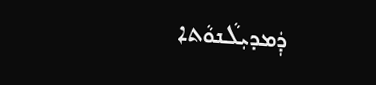ܕܲܡܕܝܼܠܵܢܘܵܬܐ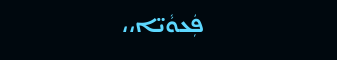ܦܲܥܘܵܝ̈ܐ،،